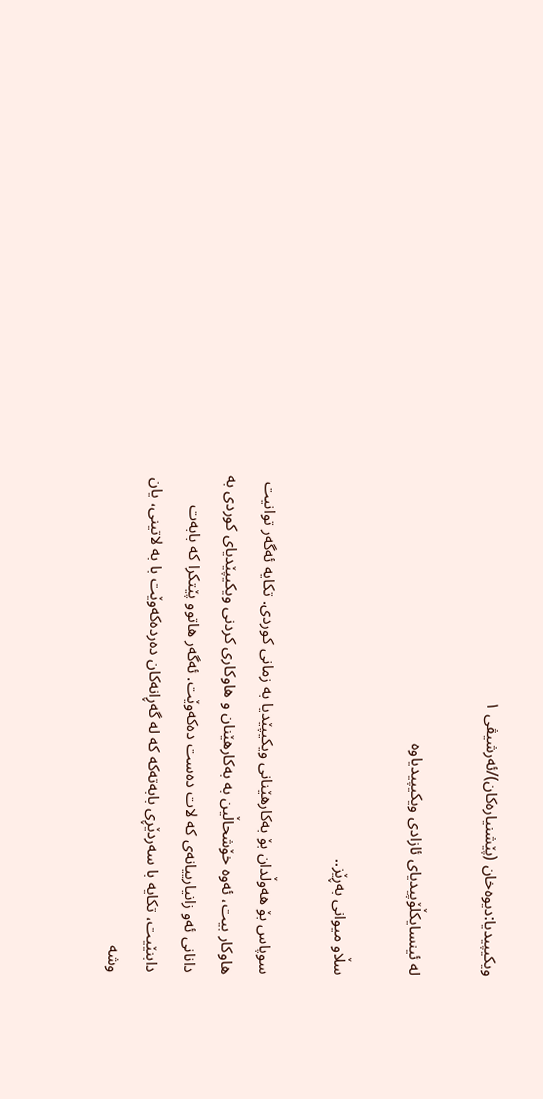ویکیپیدیا:دیوەخان (پێشنیارەکان)/ئەرشیڤی ١

لە ئینسایکڵۆپیدیای ئازادی ویکیپیدیاوە

سڵاو میوانی به‌ڕێز..

سوپاس بۆ هه‌وڵدان بۆ به‌کارهێنانی ویکیپێدیا به‌ زمانی کوردی. تکایه‌ ئه‌گه‌ر توانیت هاوکار بیت، ئه‌وه‌ خۆشحاڵین به‌ به‌کارهێنان و هاوکاری کردنی ویکیپێدیای کوردی به‌ دانانی ئه‌و زانیارییانه‌ی که‌ لات ده‌ست ده‌که‌وێت. ئه‌گه‌ر هاتوو پێتکرا که‌ بابه‌ت دابنێیت، تکایه‌ با سه‌ردێڕی بابه‌ته‌که‌ که‌ له‌ گه‌ڕانه‌کان ده‌رده‌که‌وێت با به‌ لاتینی، یان وشه‌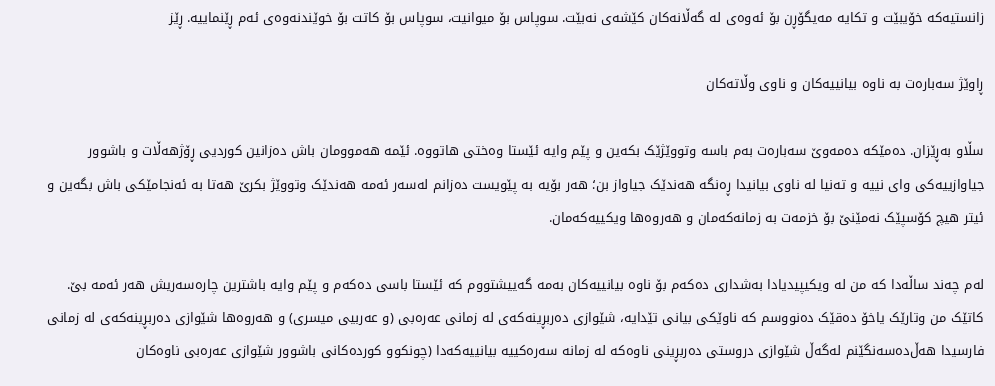زانستیه‌که‌ خۆیبێت و تکایه‌ مه‌یگۆڕن بۆ ئه‌وه‌ی له‌ گه‌ڵانه‌کان کێشه‌ی نه‌بێت. سوپاس بۆ میوانیت، سوپاس بۆ کاتت بۆ خوێندنه‌وه‌ی ئه‌م ڕێنماییه‌. ڕێز

ڕاوێژ سەبارەت بە ناوە بیانییەکان و ناوی وڵاتەکان

سڵاو بەڕێزان. دەمێکە دەمەوێ سەبارەت بەم باسە وتووێژێک بکەین و پێم وایە ئێستا وەختی ھاتووە. ئێمە ھەموومان باش دەزانین کوردیی ڕۆژھەڵات و باشوور جیاوازییەکی وای نییە و تەنیا لە ناوی بیانیدا ڕەنگە ھەندێک جیاواز بن؛ ھەر بۆیە بە پێویست دەزانم لەسەر ئەمە ھەندێک وتووێژ بکرێ ھەتا بە ئەنجامێکی باش بگەین و ئیتر ھیچ کۆسپێک نەمێنێ بۆ خزمەت بە زمانەکەمان و ھەروەھا ویکییەکەمان.

لەم چەند ساڵەدا کە من لە ویکیپیدیادا بەشداری دەکەم بۆ ناوە بیانییەکان بەمە گەییشتووم کە ئێستا باسی دەکەم و پێم وایە باشترین چارەسەریش ھەر ئەمە بێ. کاتێک من وتارێک یاخۆ دەقێک دەنووسم کە ناوێکی بیانی تێدایە، شێوازی دەربڕینەکەی لە زمانی عەرەبی (و عەربیی میسری) و ھەروەھا شێوازی دەربڕینەکەی لە زمانی فارسیدا ھەڵ‌دەسەنگێنم لەگەڵ شێوازی دروستی دەربڕینی ناوەکە لە زمانە سەرەکییە بیانییەکەدا (چونکوو کوردەکانی باشوور شێوازی عەرەبی ناوەکان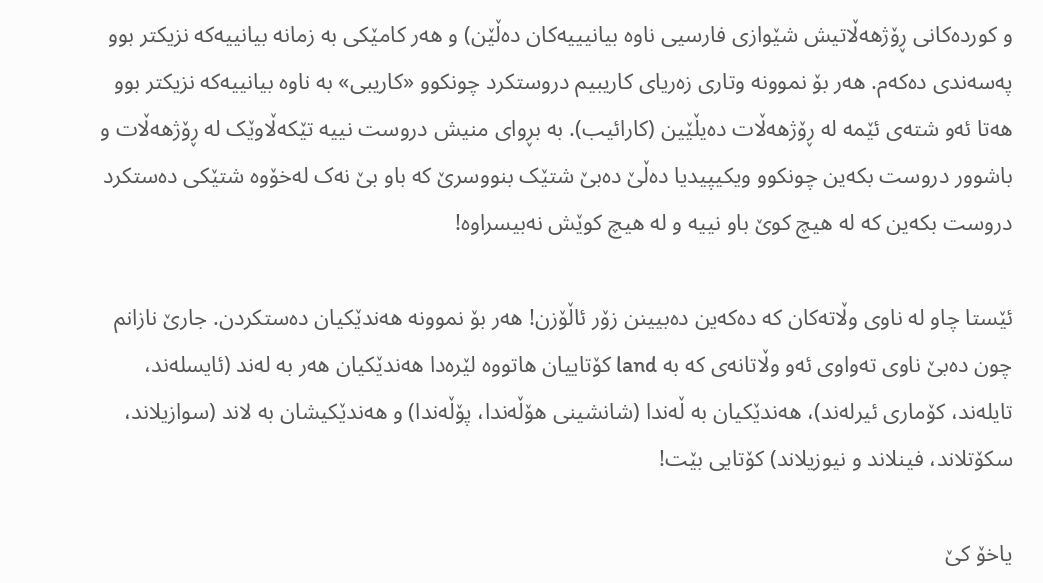و کوردەکانی ڕۆژھەڵاتیش شێوازی فارسیی ناوە بیانیییەکان دەڵێن) و ھەر کامێکی بە زمانە بیانییەکە نزیکتر بوو پەسەندی دەکەم. ھەر بۆ نموونە وتاری زەریای کاریبیم دروستکرد چونکوو «کاریبی» بە ناوە بیانییەکە نزیکتر بوو ھەتا ئەو شتەی ئێمە لە ڕۆژھەڵات دەیڵێین (کارائیب). بە بڕوای منیش دروست نییە تێکەڵاوێک لە ڕۆژھەڵات و باشوور دروست بکەین چونکوو ویکیپیدیا دەڵێ دەبێ شتێک بنووسرێ کە باو بێ نەک لەخۆوە شتێکی دەستکرد دروست بکەین کە لە ھیچ کوێ باو نییە و لە ھیچ کوێش نەبیسراوە!

ئێستا چاو لە ناوی وڵاتەکان کە دەکەین دەبیینن زۆر ئاڵۆزن! ھەر بۆ نموونە ھەندێکیان دەستکردن. جارێ نازانم چون دەبێ ناوی تەواوی ئەو وڵاتانەی کە بە land کۆتاییان ھاتووە لێرەدا ھەندێکیان ھەر بە لەند (ئایسلەند، تایلەند، کۆماری ئیرلەند)، ھەندێکیان بە ڵەندا (شانشینی ھۆڵەندا، پۆڵەندا) و ھەندێکیشان بە لاند (سوازیلاند، سکۆتلاند، فینلاند و نیوزیلاند) کۆتایی بێت!

یاخۆ کێ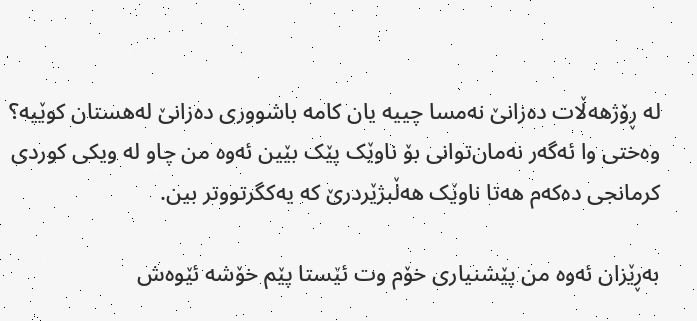لە ڕۆژھەڵات دەزانێ نەمسا چییە یان کامە باشووری دەزانێ لەھستان کوێیە؟ وەختی وا ئەگەر نەمان‌توانی بۆ ناوێک پێک بێین ئەوە من چاو لە ویکی کوردی کرمانجی دەکەم ھەتا ناوێک ھەڵبژێردرێ کە یەکگرتووتر بین.

بەڕێزان ئەوە من پێشنیاری خۆم وت ئێستا پێم خۆشە ئێوەش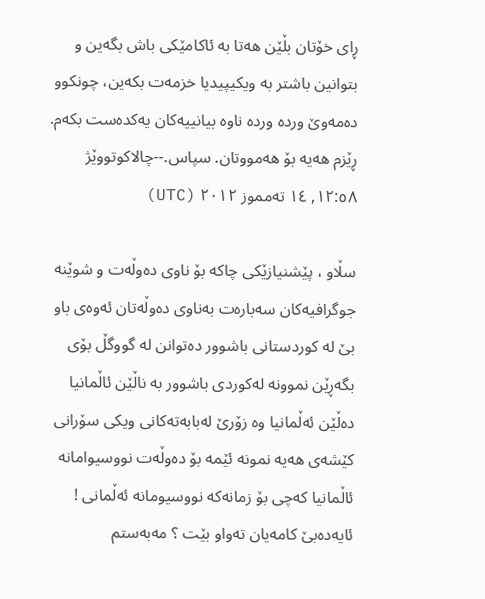ڕای خۆتان بڵێن ھەتا بە ئاکامێکی باش بگەین و بتوانین باشتر بە ویکیپیدیا خزمەت بکەین، چونکوو دەمەوێ وردە وردە ناوە بیانییەکان یەکدەست بکەم. ڕێزم ھەیە بۆ ھەمووتان. سپاس.--چالاکوتووێژ ١٢:٥٨, ١٤ تەمموز ٢٠١٢ (UTC)

سڵاو ، پێشنیازێکی چاکە بۆ ناوی دەوڵەت و شوێنە جوگرافیەکان سەبارەت بەناوی دەوڵەتان ئەوەی باو بێ لە کوردستانی باشوور دەتوانن لە گووگڵ بۆی بگەڕێن نموونە لەکوردی باشوور بە ناڵێن ئاڵمانیا دەڵێن ئەڵمانیا وە زۆرێ لەبابەتەکانی ویکی سۆرانی کێشەی هەیە نمونە ئێمە بۆ دەوڵەت نووسیوامانە ئاڵمانیا کەچی بۆ زمانەکە نووسیومانە ئەڵمانی ! ئایەدەبێ کامەیان تەواو بێت ؟ مەبەستم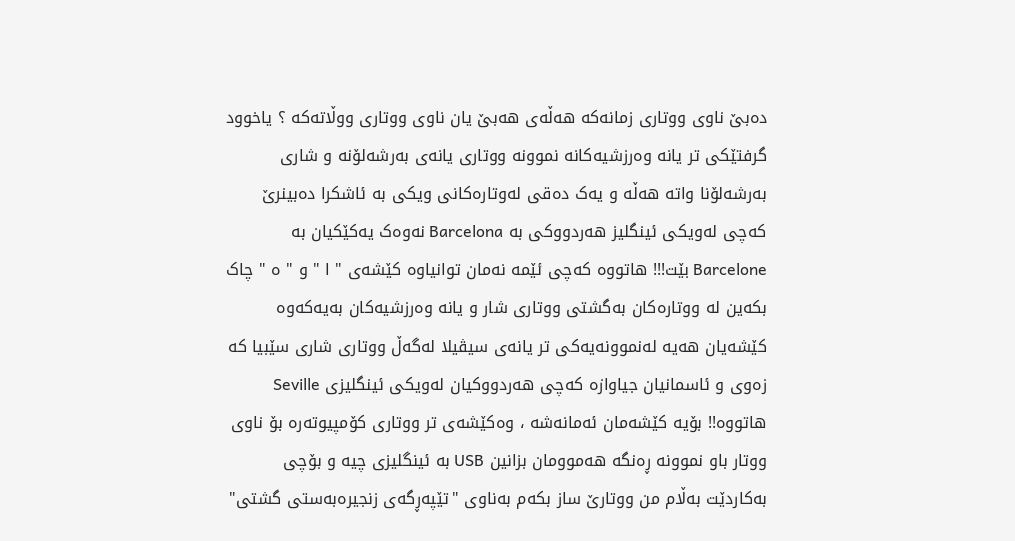دەبێ ناوی ووتاری زمانەکە هەڵەی هەبێ یان ناوی ووتاری ووڵاتەکە ؟ یاخوود گرفتێکی تر یانە وەرزشیەکانە نموونە ووتاری یانەی بەرشەلۆنە و شاری بەرشەلۆنا واتە هەڵە و یەک دەقی لەوتارەکانی ویکی بە ئاشکرا دەبینرێ کەچی لەویکی ئینگلیز هەردووکی بە Barcelona نەوەک یەکێکیان بە Barcelone بێت!!! هاتووە کەچی ئێمە نەمان توانیاوە کێشەی " ا " و " ە " چاک بکەین لە ووتارەکان بەگشتی ووتاری شار و یانە وەرزشیەکان بەیەکەوە کێشەیان هەیە لەنموونەیەکی تر یانەی سیڤیلا لەگەڵ ووتاری شاری سێبیا کە زەوی و ئاسمانیان جیاوازە کەچی هەردووکیان لەویکی ئینگلیزی Seville هاتووە!! بۆیە کێشەمان ئەمانەشە ، وەکێشەی تر ووتاری کۆمپیوتەرە بۆ ناوی ووتار باو نموونە ڕەنگە هەموومان بزانین USB بە ئینگلیزی چیە و بۆچی بەکاردێت بەڵام من ووتارێ ساز بکەم بەناوی "تێپه‌ڕگه‌ی زنجیره‌به‌ستی گشتی"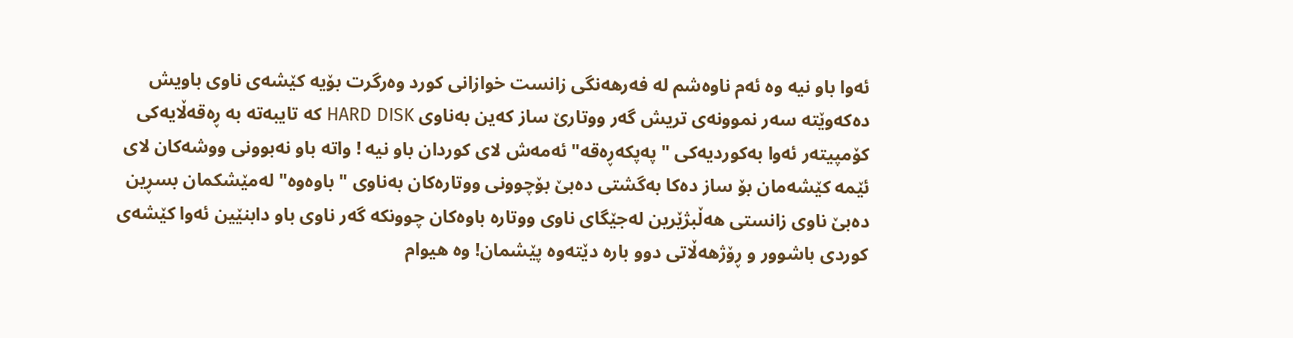ئەوا باو نیە وە ئەم ناوەشم لە فەرهەنگی زانست خوازانی کورد وەرگرت بۆیە کێشەی ناوی باویش دەکەوێتە سەر نموونەی تریش گەر ووتارێ ساز کەین بەناوی HARD DISK کە تایبەتە بە ڕەقەڵایەکی کۆمپیتەر ئەوا بەکوردیەکی "په‌پكه‌ڕه‌قه‌" ئەمەش لای کوردان باو نیە ! واتە باو نەبوونی ووشەکان لای ئێمە کێشەمان بۆ ساز دەکا بەگشتی دەبێ بۆچوونی ووتارەکان بەناوی " باوەوە" لەمێشکمان بسڕین دەبێ ناوی زانستی هەڵبژێرین لەجێگای ناوی ووتارە باوەکان چوونکە گەر ناوی باو دابنێین ئەوا کێشەی کوردی باشوور و ڕۆژهەڵاتی دوو بارە دێتەوە پێشمان! وە هیوام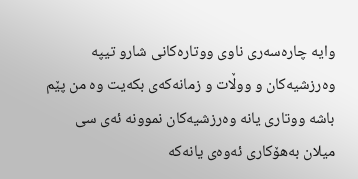وایە چارەسەری ناوی ووتارەکانی شارو تیپە وەرزشیەکان و ووڵات و زمانەکەی بکەیت وە من پێم باشە ووتاری یانە وەرزشیەکان نموونە ئەی سی میلان بەهۆکاری ئەوەی یانەکە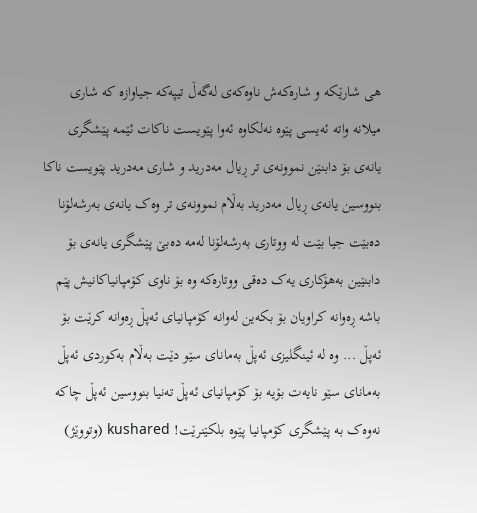هی شارێکە و شارەکەش ناوەکەی لەگەڵ تیپەکە جیاوازە کە شاری میلانە واتە ئەیسی پێوە نەلکاوە ئەوا پێویست ناکات ئێمە پێشگری یانەی بۆ دابنێن نموونەی تر ڕیال مەدرید و شاری مەدرید پێویست ناکا بنووسین یانەی ڕیال مەدرید بەڵام نموونەی تر وەک یانەی بەرشەلۆنا دەبێت جیا بێت لە ووتاری بەرشەلۆنا لەمە دەبێ پێشگری یانەی بۆ دابنێین بەهۆکاری یەک دەقی ووتارەکە وە بۆ ناوی کۆمپانیاکانیش پێم باشە ڕەوانە کراویان بۆ بکەین لەوانە کۆمپانیای ئەپڵ ڕەوانە کرێت بۆ ئەپڵ ... وە لە ئینگلیزی ئەپڵ بەمانای سێو دێت بەڵام بەکوردی ئەپڵ بەمانای سێو نایەت بۆیە بۆ کۆمپانیای ئەپڵ تەنیا بنووسین ئەپڵ چاکە نەوەک بە پێشگری کۆمپانیا پێوە بلکێنرێت! kushared (وتووێژ)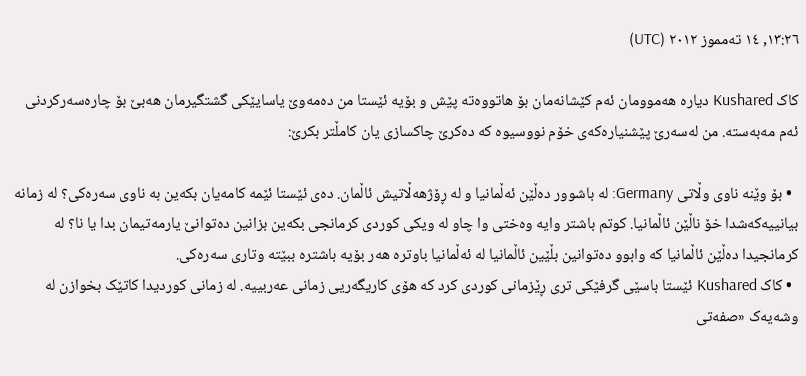١٣:٢٦, ١٤ تەمموز ٢٠١٢ (UTC)

کاک Kushared دیارە ھەموومان ئەم کێشانەمان بۆ ھاتووەتە پێش و بۆیە ئێستا من دەمەوێ یاسایێکی گشتگیرمان ھەبێ بۆ چارەسەرکردنی ئەم مەبەستە. من لەسەرێ پێشنیارەکەی خۆم نووسیوە کە دەکرێ چاکسازی یان کامڵتر بکرێ:

  • بۆ وێنە ناوی وڵاتی Germany: لە باشوور دەڵێن ئەڵمانیا و لە ڕۆژھەڵاتیش ئاڵمان. دەی ئێستا ئێمە کامەیان بکەین بە ناوی سەرەکی؟ لە زمانە بیانییەکەشدا خۆ ناڵێن ئاڵمانیا. کوتم باشتر وایە وەختی وا چاو لە ویکی کوردی کرمانجی بکەین بزانین دەتوانێ یارمەتیمان بدا یا نا؟ لە کرمانجیدا دەڵێن ئاڵمانیا کە وابوو دەتوانین بڵێین ئاڵمانیا لە ئەڵمانیا باوترە ھەر بۆیە باشترە ببێتە وتاری سەرەکی.
  • کاک Kushared ئێستا باسێی گرفێکی تری ڕێزمانی کوردی کرد کە ھۆی کاریگەریی زمانی عەربییە. لە زمانی کوردیدا کاتێک بخوازن لە وشەیەک «صفەتی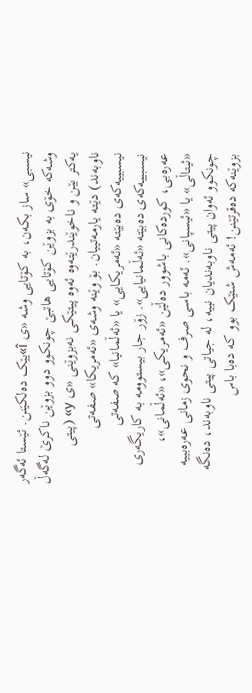نیسبی» ساز بکەن، بە کۆتایی وشە «ی î»یێک دەلکێنن. ئێستا ئەگەر وشەکە خۆی بە بزوێن کۆتایی ھاتبێ چونکوو دوو بزوێن ناکرێ لەگەڵ یەکتر بێن و ناخوێندرێتەوە ئەوە پیتێکی نەبزوێنی «ی y» (پیتی ناوبەند) دێتە یارمەتییان. بۆ وێنە وشەی «ئەمریکا» صفەتی نیسبییەکەی دەبێتە «ئەمریکایی» یا «ئەڵمانیا» کە صفەتی نیسبییەکەی دەبێتە «ئەڵمانیایی». زۆر جار بیستوومە بە کاریگەری عەرەبی، کوردەکانی باشوور دەڵێن «ئەمریکی»، «ئەڵمانی»، «ئیتاڵی» یا «ئیسپانی». ئەمە باسی صرف و نحوی زمانی عەرەبییە چونکوو ئەوان پیتی ناوبەندیان نییە، لە جیاتی پیتی ناوبەند، دەنگە بزوێنەکە دەقرتێنن! ئەمەش شتێک بوو کە دەبا باس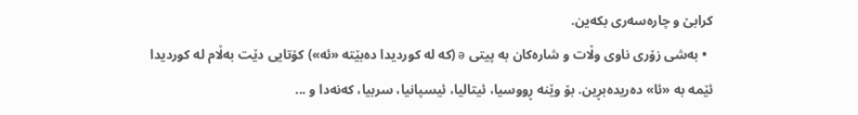کرابێ و چارەسەری بکەین.
  • بەشی زۆری ناوی وڵات و شارەکان بە پیتی ə (کە لە کوردیدا دەبێتە «ئە») کۆتایی دێت بەڵام لە کوردیدا ئێمە بە «ئا» دەریدەبڕین. بۆ وێنە ڕووسیا، ئیتالیا، ئیسپانیا، سربیا، کەنەدا و ...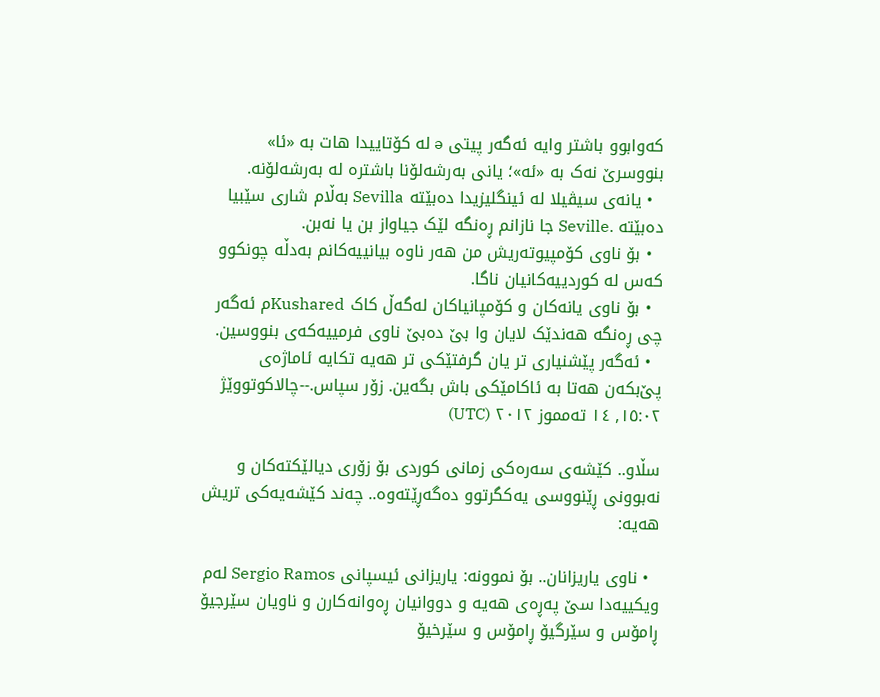کەوابوو باشتر وایە ئەگەر پیتی ə لە کۆتاییدا ھات بە «ئا» بنووسرێ نەک بە «ئە»؛ یانی بەرشەلۆنا باشترە لە بەرشەلۆنە.
  • یانەی سیڤیلا لە ئینگلیزیدا دەبێتە Sevilla بەڵام شاری سێبیا دەبێتە .Seville جا نازانم ڕەنگە لێک جیاواز بن یا نەبن.
  • بۆ ناوی کۆمپیوتەریش من ھەر ناوە بیانییەکانم بەدڵە چونکوو کەس لە کوردییەکانیان ناگا.
  • بۆ ناوی یانەکان و کۆمپانیاکان لەگەڵ کاک Kusharedم ئەگەر چی ڕەنگە ھەندێک لایان وا بێ دەبێ ناوی فرمییەکەی بنووسین.
  • ئەگەر پێشنیاری تر یان گرفتێکی تر ھەیە تکایە ئاماژەی پێ‌بکەن ھەتا بە ئاکامێکی باش بگەین. زۆر سپاس.--چالاکوتووێژ ١٥:٠٢, ١٤ تەمموز ٢٠١٢ (UTC)

سڵاو.. کێشەی سەرەکی زمانی کوردی بۆ زۆری دیالێکتەکان و نەبوونی ڕێنووسی یەکگرتوو دەگەڕێتەوە.. چەند کێشەیەکی تریش هەیە:

  • ناوی یاریزانان.. بۆ نموونە: یاریزانی ئیسپانی Sergio Ramos لەم ویکییەدا سێ پەڕەی هەیە و دووانیان ڕەوانەکارن و ناویان سێرجیۆ ڕامۆس و سێرگیۆ ڕامۆس و سێرخیۆ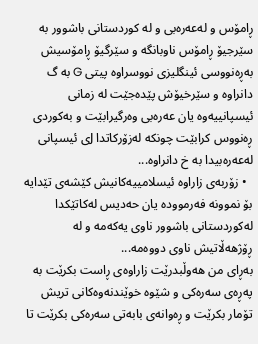ڕامۆس و لەعەرەبی و لە کوردستانی باشوور بە سێرجیۆ ڕامۆس ناوبانگە و سێرگیۆ ڕامۆسیش بەڕەنووسی ئینگلیزی نووسراوە پیتی G بە گ دانراوە و سێرخیۆش پێدەجێت لە زمانی ئیسپانییەوە یان عەرەبی وەرگیرابێت و بەکوردی ڕەنووس کرابێت چونکە لەزۆرکاتدا Jی ئیسپانی لەعەرەبیدا بە خ دانراوە...
  • زۆربەی زاراوە ئیسلامییەکانیش کێشەی تێدایە بۆ نموونە فەرموودە یان حەدیس لەکاتێکدا لەکوردستانی باشوور ناوی یەکەمە و لە ڕۆژهەڵاتیش ناوی دووەمە...
بەڕای من هەوڵبدرێت زاراوەی ڕاست بکرێت بە پەڕەی سەرەکی و شێوە خوێندنەوەکانی تریش تۆمار بکرێت و ڕەوانەی بابەتی سەرەکی بکرێت تا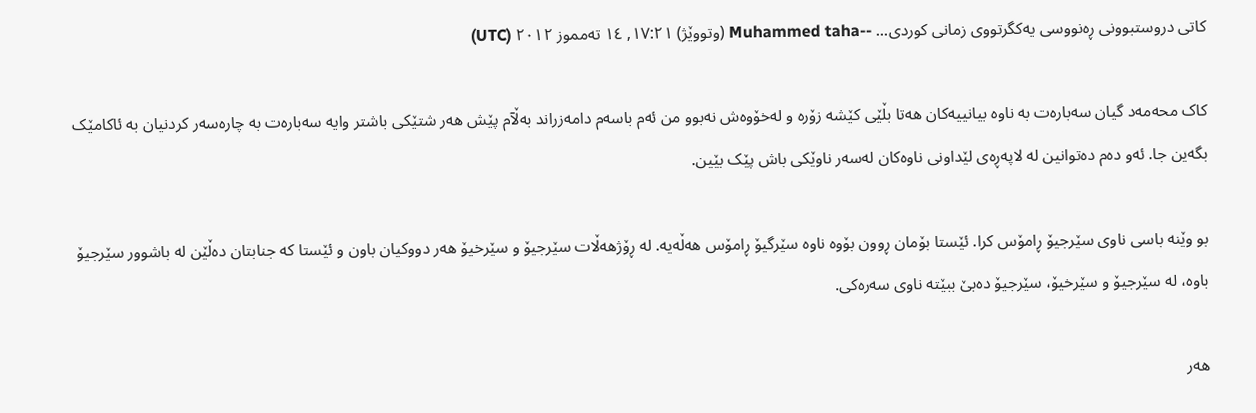کاتی دروستبوونی ڕەنووسی یەکگرتووی زمانی کوردی... --Muhammed taha (وتووێژ) ١٧:٢١, ١٤ تەمموز ٢٠١٢ (UTC)

کاک محەمەد گیان سەبارەت بە ناوە بیانییەکان ھەتا بڵێی کێشە زۆرە و لەخۆوەش نەبوو من ئەم باسەم دامەزراند بەڵآم پێش ھەر شتێکی باشتر وایە سەبارەت بە چارەسەر کردنیان بە ئاکامێک بگەین جا. ئەو دەم دەتوانین لە لاپەڕەی لێداونی ناوەکان لەسەر ناوێکی باش پێک بێین.

بو وێنە باسی ناوی سێرجیۆ ڕامۆس کرا. ئێستا بۆمان ڕوون بۆوە ناوە سێرگیۆ ڕامۆس ھەڵەیە. لە ڕۆژھەڵات سێرجیۆ و سێرخیۆ ھەر دووکیان باون و ئێستا کە جنابتان دەڵێن لە باشوور سێرجیۆ باوە، لە سێرجیۆ و سێرخیۆ، سێرجیۆ دەبێ ببێتە ناوی سەرەکی.

ھەر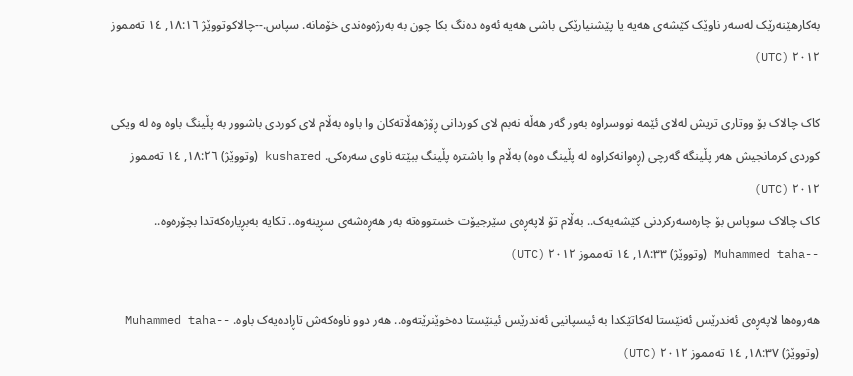بەکارھێنەرێک لەسەر ناوێک کێشەی ھەیە یا پێشنیارێکی باشی ھەیە ئەوە دەنگ بکا چون بە بەرژەوەندی خۆمانە. سپاس.--چالاکوتووێژ ١٨:١٦, ١٤ تەمموز ٢٠١٢ (UTC)

کاک چالاک بۆ ووتاری تریش لەلای ئێمە نووسراوە بەور گەر هەڵە نەبم لای کوردانی ڕۆژهەڵاتەکان وا باوە بەڵام لای کوردی باشوور بە پڵینگ باوە وە لە ویکی کوردی کرمانجیش هەر پڵینگە گەرچی (ڕەوانەکراوە لە پڵینگ ەوە) بەڵام وا باشترە پڵینگ ببێتە ناوی سەرەکی. kushared (وتووێژ) ١٨:٢٦, ١٤ تەمموز ٢٠١٢ (UTC)
کاک چالاک سوپاس بۆ چارەسەرکردنی کێشەیەک.. بەڵام تۆ لاپەڕەی سێرجیۆت خستووەتە بەر هەڕەشەی سڕینەوە.. تکایە بەبڕیارەکەتدا بچۆرەوە.. --Muhammed taha (وتووێژ) ١٨:٣٣, ١٤ تەمموز ٢٠١٢ (UTC)

هەروەها لاپەڕەی ئەندرێس ئەنێستا لەکاتێکدا بە ئیسپانیی ئەندرێس ئینێستا دەخوێنرێتەوە.. هەر دوو ناوەکەش تاڕادەیەک باوە. --Muhammed taha (وتووێژ) ١٨:٣٧, ١٤ تەمموز ٢٠١٢ (UTC)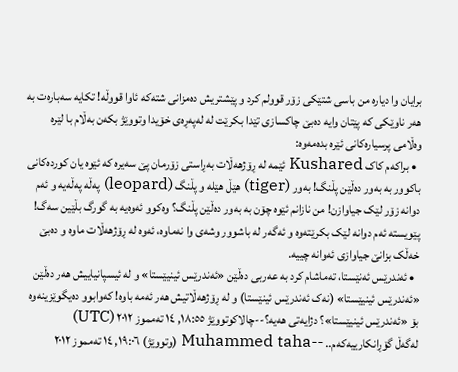برایان وا دیارە من باسی شتێکی زۆر قوولم کرد و پێشتریش دەمزانی شتەکە ئاوا قووڵە! تکایە سەبارەت بە ھەر ناوێکی کە پێتان وایە دەبێ چاکسازی تێدا بکرێت لە لەپەڕەی خۆیدا وتووێژ بکەن بەڵام با لێرە وەڵامی پرسیارەکانی ئێرە بدەمەوە:
  • براکەم کاک Kushared ئێمە لە ڕۆژھەڵات بەڕاستی زۆرمان پێ سەیرە کە ئێوە یان کوردەکانی باکوور بە بەور دەڵێن پڵنگ! بەور (tiger) ھێڵ ھێلە و پڵنگ (leopard) پەڵە پەڵەیە و ئەم دوانە زۆر لێک جیاوازن! من نازانم ئێوە چۆن بە بەور دەڵێن پڵنگ؟ وەکوو ئەوەیە بە گورگ بڵێین سەگ! پێویستە ئەم دوانە لێک بکرێتەوە و ئەگەر لە باشوور وشەی وا نەماوە، ئەوە لە ڕۆژھەڵات ماوە و دەبێ خەڵک بزانێ جیاوازی ئەوانە چییە.
  • ئەندرێس ئەنێستا، تەماشام کرد بە عەربی دەڵێن «ئەندرێس ئینیێستا» و لە ئیسپانیاییش ھەر دەڵێن «ئەندرێس ئینیێستا» (نەک ئەندرێس ئینێستا) و لە ڕۆژھەڵاتیش ھەر ئەمە باوە! کەوابوو دەیگوێزینەوە بۆ «ئەندرێس ئینیێستا»؟ دژایەتی ھەیە؟--چالاکوتووێژ ١٨:٥٥, ١٤ تەمموز ٢٠١٢ (UTC)
لەگەڵ گۆڕانکارییەکەم.. --Muhammed taha (وتووێژ) ١٩:٠٦, ١٤ تەمموز ٢٠١٢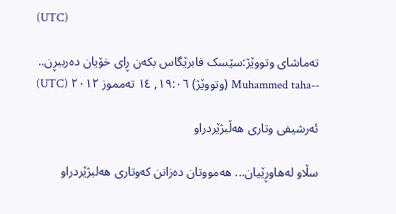(UTC)

تەماشای وتووێژ:سێسک فابرێگاس بکەن ڕای خۆیان دەرببڕن.. --Muhammed taha (وتووێژ) ١٩:٠٦, ١٤ تەمموز ٢٠١٢ (UTC)

ئەرشیفی وتاری هەڵبژێردراو

سڵاو لەهاوڕێیان... هەمووتان دەزانن کەوتاری هەلبژێردراو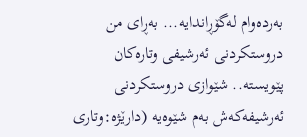بەردەوام لەگۆڕاندایە... بەڕای من دروستکردنی ئەرشیفی وتارەکان پێویستە.. شێوازی دروستکردنی ئەرشیفەکەش بەم شێوەیە (دارێژە:وتاری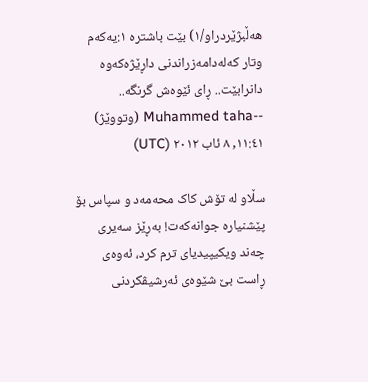هەڵبژێردراو/١) بێت باشترە ١:یەکەم وتار کەلەدامەزراندنی داڕێژەکەوە دانرابێت.. ڕای ئێوەش گرنگە.. --Muhammed taha (وتووێژ) ١١:٤١, ٨ ئاب ٢٠١٢ (UTC)

سڵاو لە تۆش کاک محەمەد و سپاس بۆ پێشنیارە جوانەکەت! بەڕێز سەیری چەند ویکیپیدیای ترم کرد، ئەوەی ڕاست بێ شێوەی ئەرشیڤکردنی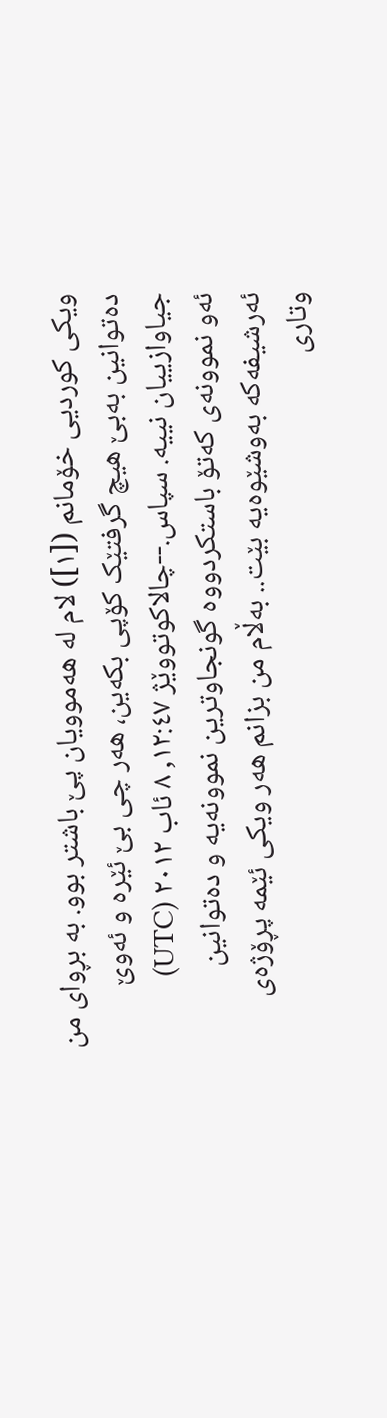ویکی کوردیی خۆمانم ([١]) لام لە ھەموویان پێ باشتر بوو. بە بڕوای من دەتوانین بەبێ ھیچ گرفتێک کۆپی بکەین، ھەر چی بێ ئێرە و ئەوێ جیاوازییان نییە. سپاس.--چالاکوتووێژ ١٢:٤٧, ٨ ئاب ٢٠١٢ (UTC)
ئەو نموونەی کەتۆ باستکردووە گونجاوترین نموونەیە و دەتوانین ئەرشیفەکە بەوشێوەیە بێت.. بەڵام من بزانم هەر ویکی ئێمە پڕۆژەی وتاری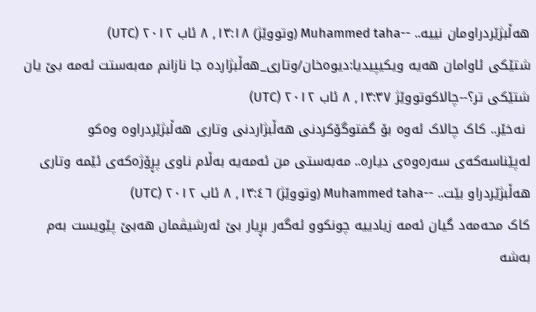هەڵبژێردراومان نییە.. --Muhammed taha (وتووێژ) ١٣:١٨, ٨ ئاب ٢٠١٢ (UTC)
شتێکی ئاوامان ھەیە ویکیپیدیا:دیوەخان/وتاری_ھەڵبژاردە جا نازانم مەبەستت ئەمە بێ یان شتێکی تر؟--چالاکوتووێژ ١٣:٣٧, ٨ ئاب ٢٠١٢ (UTC)
 نەخێر.. کاک چالاک ئەوە بۆ گفتوگۆکردنی هەڵبژاردنی وتاری هەڵبژێردراوە وەکو لەپێناسەکەی سەرەوەی دیارە.. مەبەستی من ئەمەیە بەڵام ناوی پڕۆژەکەی ئێمە وتاری هەڵبژێردراو بێت.. --Muhammed taha (وتووێژ) ١٣:٤٦, ٨ ئاب ٢٠١٢ (UTC)
کاک محەمەد گیان ئەمە زیادییە چونکوو ئەگەر بڕیار بێ ئەرشیڤمان ھەبێ پێویست بەم بەشە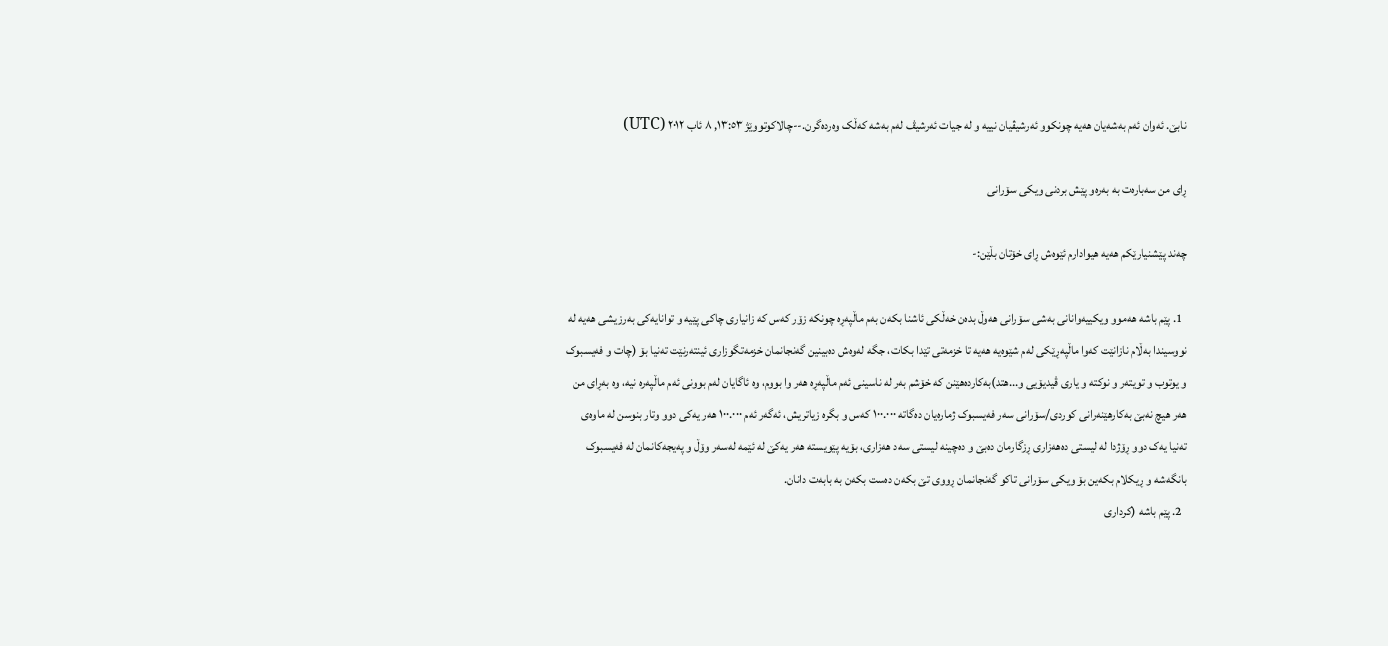نابێ. ئەوان ئەم بەشەیان ھەیە چونکوو ئەرشیڤیان نییە و لە جیات ئەرشیڤ لەم بەشە کەڵک وەردەگرن.--چالاکوتووێژ ١٣:٥٣, ٨ ئاب ٢٠١٢ (UTC)

ڕای من سەبارەت بە بەرەو پێش بردنی ویکی سۆرانی

چەند پێشنیارێکم ھەیە ھیوادارم ئێوەش ڕای خۆتان بڵێن:-

  1. پێم باشە ھەموو ویکییەوانانی بەشی سۆرانی ھەوڵ بدەن خەڵکی ئاشنا بکەن بەم ماڵپەڕە چونکە زۆر کەس کە زانیاری چاکی پێیە و توانایەکی بەرزیشی ھەیە لە نووسیندا بەڵام نازانێت کەوا ماڵپەڕێکی لەم شێوەیە ھەیە تا خزمەتی تێدا بکات، جگە لەوەش دەبینین گەنجانمان خزمەتگوزاری ئینتەرنێت تەنیا بۆ (چات و فەیسبوک و یوتوب و تویتەر و نوکتە و یاری ڤیدیۆیی و...ھتد)بەکاردەھێنن کە خۆشم بەر لە ناسینی ئەم ماڵپەڕە ھەر وا بووم، وە ئاگایان لەم بوونی ئەم ماڵپەرە نیە، وە بەڕای من ھەر ھیچ نەبێ بەکارھێنەرانی کوردی/سۆرانی سەر فەیسبوک ژمارەیان دەگاتە ١٠٠.٠٠٠ کەس و بگرە زیاتریش، ئەگەر ئەم ١٠٠.٠٠٠ ھەر یەکی دوو وتار بنوسن لە ماوەی تەنیا یەک دوو ڕۆژدا لە لیستی دەھەزاری ڕزگارمان دەبێ و دەچینە لیستی سەد ھەزاری، بۆیە پێویستە ھەر یەکێ لە ئێمە لەسەر وۆڵ و پەیجەکانمان لە فەیسبوک بانگەشە و ڕیکلام بکەین بۆ ویکی سۆرانی تاکو گەنجانمان ڕووی تێ بکەن دەست بکەن بە بابەت دانان.
  2. پێم باشە (کرداری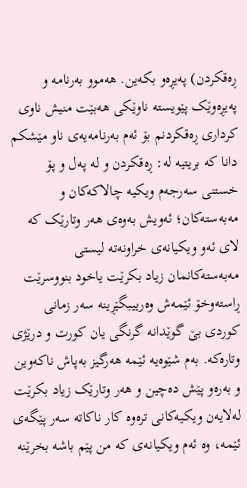ڕەقکردن) پەیڕەو بکەین. ھەموو بەرنامە و پەیڕەوێک پێویستە ناوێکی ھەبێت منیش ناوی کرداری ڕەقکردنم بۆ ئەم بەرنامەیەی ناو مێشکم دانا کە بریتیە لە: ڕەقکردن و لە پەل و پۆ خستنی سەرجەم ویکیە چالاکەکان و مەبەستەکان؛ ئەویش بەوەی ھەر وتارێک کە لای ئەو ویکیانەی خراونەتە لیستی مەبەستەکانمان زیاد بکرێت یاخود بنووسرێت ڕاستەوخۆ ئێمەش وەرییبگێڕینە سەر زمانی کوردی بێ گوێدانە گرنگی یان کورت و درێژی وتارەکە. بەم شێوەیە ئێمە ھەرگیز بەپاش ناکەوین و بەرەو پێش دەچین و ھەر وتارێک زیاد بکرێت لەلایەن ویکیەکانی ترەوە کار ناکاتە سەر پێگەی ئێمە، وە ئەم ویکیانەی کە من پێم باشە بخرێنە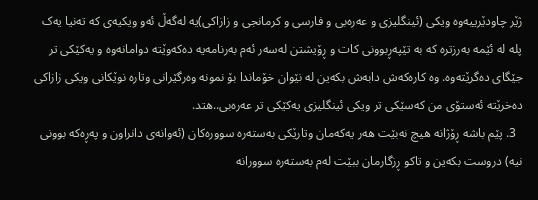ژێر چاودێرییەوە ویکی (ئینگلیزی و عەرەبی و فارسی و کرمانجی و زازاکی)یە لەگەڵ ئەو ویکیەی کە تەنیا یەک پلە لە ئێمە بەرزترە کە بە تێپەڕبوونی کات و ڕۆیشتن لەسەر ئەم بەرنامەیە دەکەوێتە دوامانەوە و یەکێکی تر جێگای دەگرێتەوە. وە کارەکەش دابەش بکەین لە نێوان خۆماندا بۆ نمونە وەرگێرانی وتارە نوێکانی ویکی زازاکی دەخرێتە ئەستۆی من کەسێکی تر ویکی ئینگلیزی یەکێکی تر عەرەبی..ھتد.
  3. پێم باشە ڕۆژانە ھیچ نەبێت ھەر یەکەمان وتارێکی بەستەرە سوورەکان (ئەوانەی دانراون و پەڕەکە بوونی نیە) دروست بکەین و تاکو ڕزگارمان ببێت لەم بەستەرە سوورانە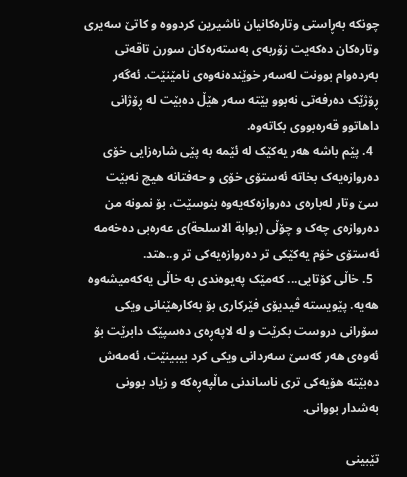چونکە بەڕاستی وتارەکانیان ناشیرین کردووە و کاتێ سەیری وتارەکان دەکەیت زۆربەی بەستەرەکان سورن تاقەتی بەردەوام بوونت لەسەر خوێندەنەوەی نامێنێت. ئەگەر ڕۆژێک دەرفەتی نەبوو بێتە سەر ھێڵ دەبێت لە ڕۆژانی داھاتوو قەرەبووی بکاتەوە.
  4. پێم باشە ھەر یەکێک لە ئێمە بە پێی شارەزایی خۆی دەروازەیەک بخاتە ئەستۆی خۆی و حەفتانە ھیچ نەبێت سێ وتار لەبارەی دەروازەکەیەوە بنوسێت، بۆ نمونە من دەروازەی چەک و چۆڵی (بوابة الاسلحة)ی عەرەبی دەخەمە ئەستۆی خۆم یەکێکی تر دەروازەیەکی تر و..ھتد.
  5. خاڵی کۆتایی... کەمێک پەیوەندی بە خاڵی یەکەمیشەوە ھەیە. پێویستە ڤیدیۆی فێرکاری بۆ بەکارھێنانی ویکی سۆرانی دروست بکرێت و لە لاپەڕەی دەسپێک دابرێت بۆ ئەوەی ھەر کەسێ سەردانی ویکی کرد بیبینێت، ئەمەش دەبێتە ھۆیەکی تری ناساندنی ماڵپەڕەکە و زیاد بوونی بەشدار بووانی.

تێبینی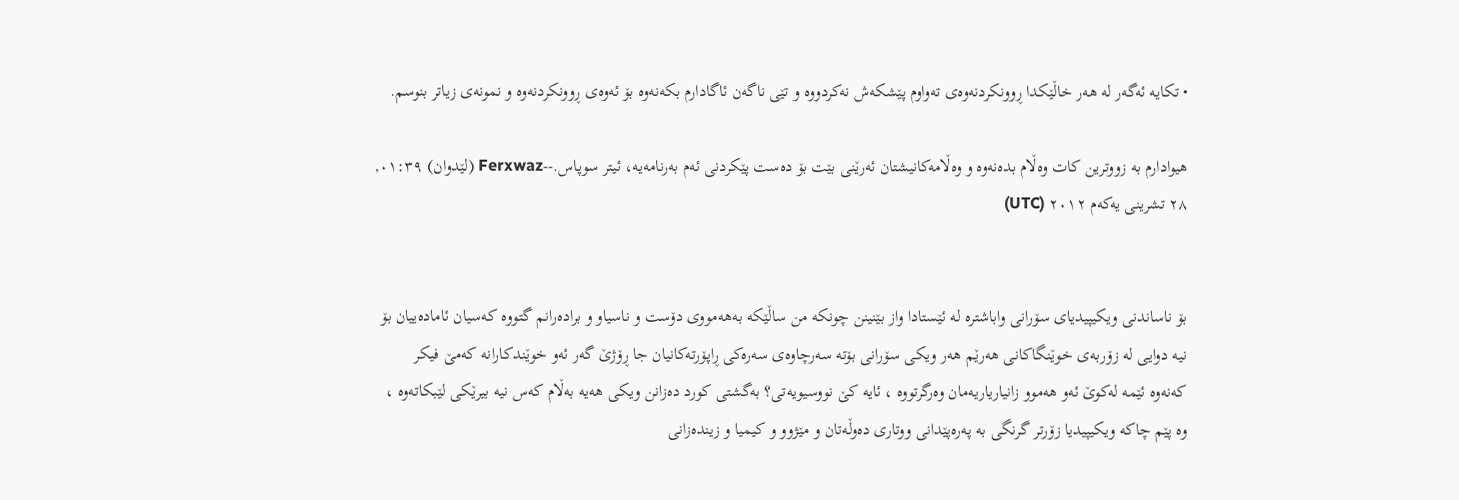• تکایە ئەگەر لە ھەر خاڵێکدا ڕوونکردنەوەی تەواوم پێشکەش نەکردووە و تێی ناگەن ئاگادارم بکەنەوە بۆ ئەوەی ڕوونکردنەوە و نمونەی زیاتر بنوسم.

ھیوادارم بە زووترین کات وەڵام بدەنەوە و وەڵامەکانیشتان ئەرێنی بێت بۆ دەست پێکردنی ئەم بەرنامەیە، ئیتر سوپاس.--Ferxwaz (لێدوان) ٠١:٣٩, ٢٨ تشرینی یەکەم ٢٠١٢ (UTC)


بۆ ناساندنی ویکیپیدیای سۆرانی واباشترە لە ئێستادا واز بێنینن چونکە من ساڵێکە بەهەمووی دۆست و ناسیاو و برادەرانم گتووە کەسیان ئامادەییان بۆ نیە دوایی لە زۆربەی خوێنگاکانی هەرێم هەر ویکی سۆرانی بۆتە سەرچاوەی سەرەکی ڕاپۆرتەکانیان جا ڕۆژێ گەر ئەو خوێندکارانە کەمێ فیکر کەنەوە ئێمە لەکوێ ئەو هەموو زانیاریاریەمان وەرگرتووە ، ئایە کێ نووسیویەتی؟ بەگشتی کورد دەزانن ویکی هەیە بەڵام کەس نیە بیرێکی لێبکاتەوە ، وە پێم چاکە ویکیپیدیا زۆرتر گرنگی بە پەرەپێدانی ووتاری دەوڵەتان و مێژوو و کیمیا و زیندەزانی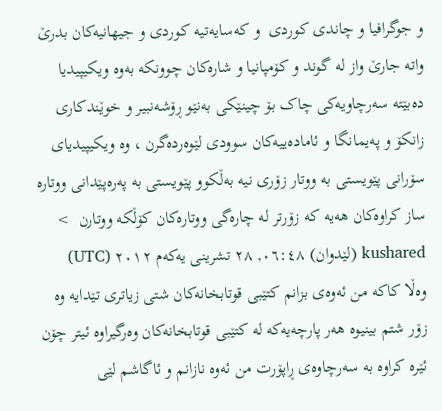و جوگرافیا و چاندی کوردی  و کەسایەتیە کوردی و جیهانیەکان بدرێ واتە جارێ واز لە گوند و کۆمپانیا و شارەکان چوونکە بەوە ویکیپیدیا دەبێتە سەرچاویەکی چاک بۆ چینێکی بەنێو ڕۆشەنبیر و خوێندکاری زانکۆ و پەیمانگا و ئامادەییەکان سوودی لێوەردەگرن ، وە ویکیپیدیای سۆرانی پێویستی بە ووتار زۆری نیە بەڵکوو پێویستی بە پەرەپێدانی ووتارە ساز کراوەکان هەیە کە زۆرتر لە چارەگی ووتارەکان کۆڵکە ووتارن  > kushared (لێدوان) ٠٦:٤٨, ٢٨ تشرینی یەکەم ٢٠١٢ (UTC)
وەڵا کاکە من ئەوەی بزانم کتێبی قوتابخانەکان شتی زیاتری تێدایە وە زۆر شتم بینیوە ھەر پارچەیەکە لە کتێبی قوتابخانەکان وەرگیراوە ئیتر چۆن ئێرە کراوە بە سەرچاوەی ڕاپۆرت من ئەوە نازانم و ئاگاشم لێی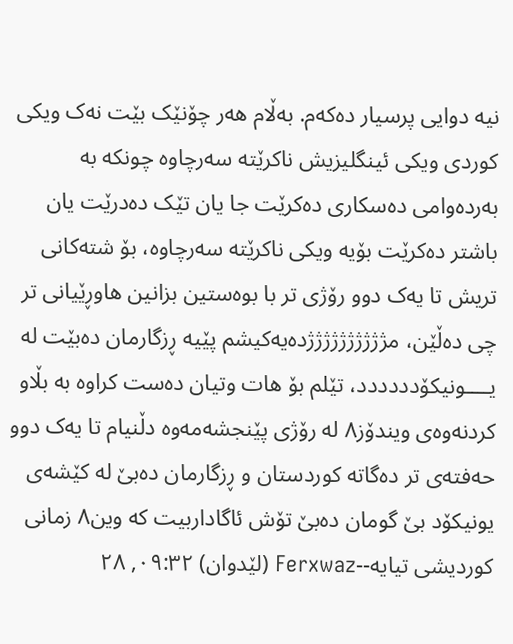نیە دوایی پرسیار دەکەم. بەڵام ھەر چۆنێک بێت نەک ویکی کوردی ویکی ئینگلیزیش ناکرێتە سەرچاوە چونکە بە بەردەوامی دەسکاری دەکرێت جا یان تێک دەدرێت یان باشتر دەکرێت بۆیە ویکی ناکرێتە سەرچاوە، بۆ شتەکانی تریش تا یەک دوو رۆژی تر با بوەستین بزانین ھاوڕێیانی تر چی دەڵێن، مژژژژژژژژژژدەیەکیشم پێیە ڕزگارمان دەبێت لە یــــونیکۆدددددد، تێلم بۆ ھات وتیان دەست کراوە بە بڵاو کردنەوەی ویندۆز٨ لە رۆژی پێنجشەمەوە دڵنیام تا یەک دوو حەفتەی تر دەگاتە کوردستان و ڕزگارمان دەبێ لە کێشەی یونیکۆد بێ گومان دەبێ تۆش ئاگاداربیت کە وین٨ زمانی کوردیشی تیایە--Ferxwaz (لێدوان) ٠٩:٣٢, ٢٨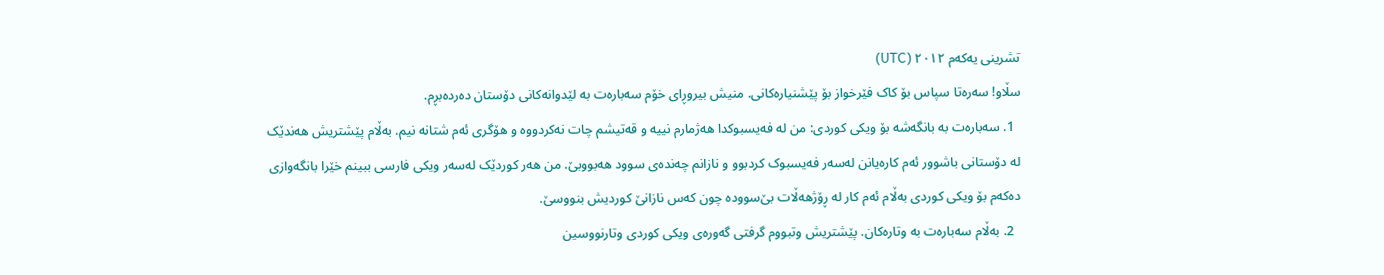تشرینی یەکەم ٢٠١٢ (UTC)
سڵاو! سەرەتا سپاس بۆ کاک فێرخواز بۆ پێشنیارەکانی. منیش بیروڕای خۆم سەبارەت بە لێدوانەکانی دۆستان دەردەبڕم.
  1. سەبارەت بە بانگەشە بۆ ویکی کوردی: من لە فەیسبوکدا ھەژمارم نییە و قەتیشم چات نەکردووە و ھۆگری ئەم شتانە نیم. بەڵام پێشتریش ھەندێک لە دۆستانی باشوور ئەم کارەیانن لەسەر فەیسبوک کردبوو و نازانم چەندەی سوود ھەبووبێ. من ھەر کوردێک لەسەر ویکی فارسی ببینم خێرا بانگەوازی دەکەم بۆ ویکی کوردی بەڵام ئەم کار لە ڕۆژھەڵات بێ‌سوودە چون کەس نازانێ کوردیش بنووسێ.
  2. بەڵام سەبارەت بە وتارەکان. پێشتریش وتبووم گرفتی گەورەی ویکی کوردی وتارنووسین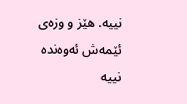نییە. ھێز و وزەی ئێمەش ئەوەندە نییە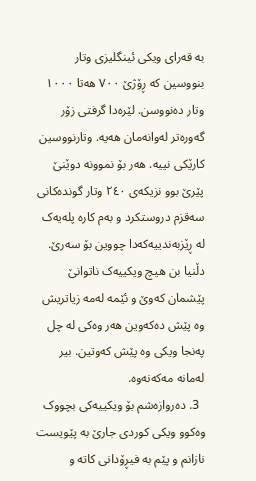بە قەرای ویکی ئینگلیزی وتار بنووسین کە ڕۆژێ ٧٠٠ ھەتا ١٠٠٠ وتار دەنووسن. لێرەدا گرفتی زۆر گەورەتر لەوانەمان ھەیە. وتارنووسین کارێکی نییە. ھەر بۆ نموونە دوێنێ پێرێ بوو نزیکەی ٢٤٠ وتار گوندەکانی سەقزم دروستکرد و بەم کارە پلەیەک لە ڕێزبەندییەکەدا چووین بۆ سەرێ. دڵنیا بن ھیچ ویکییەک ناتوانێ پێشمان کەوێ و ئێمە لەمە زیاتریش وە پێش دەکەوین ھەر وەکی لە چل پەنجا ویکی وە پێش کەوتین. بیر لەمانە مەکەنەوە.
  3. دەروازەشم بۆ ویکییەکی بچووک وەکوو ویکی کوردی جارێ بە پێویست نازانم و پێم بە فیڕۆدانی کاتە و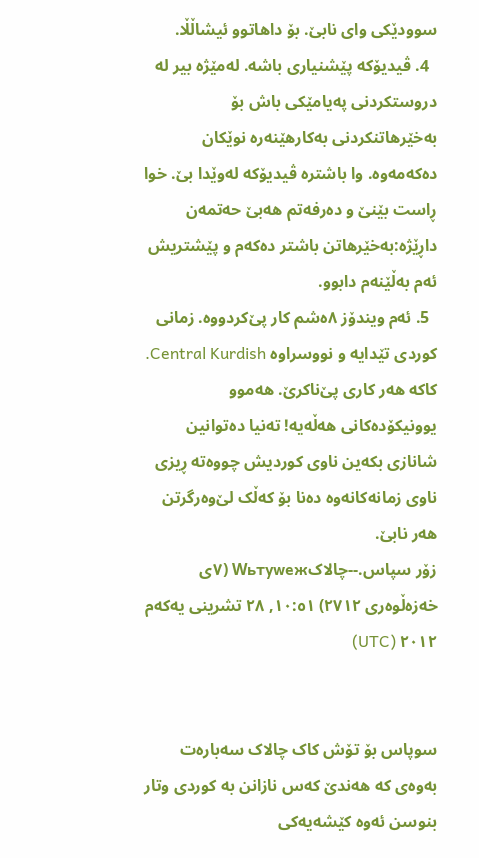سوودێکی وای نابێ. بۆ داھاتوو ئیشاڵڵا.
  4. ڤیدیۆکە پێشنیاری باشە. لەمێژە بیر لە دروستکردنی پەیامێکی باش بۆ بەخێرھاتنکردنی بەکارھێنەرە نوێکان دەکەمەوە. وا باشترە ڤیدیۆکە لەوێدا بێ. خوا ڕاست بێنێ و دەرفەتم ھەبێ حەتمەن داڕێژە:بەخێرھاتن باشتر دەکەم و پێشتریش ئەم بەڵێنەم دابوو.
  5. ئەم ویندۆز ٨ەشم کار پێ‌کردووە. زمانی کوردی تێدایە و نووسراوە Central Kurdish. کاکە ھەر کاری پێ‌ناکرێ. ھەموو یوونیکۆدەکانی ھەڵەیە! تەنیا دەتوانین شانازی بکەین ناوی کوردیش چووەتە ڕیزی ناوی زمانەکانەوە دەنا بۆ کەڵک لێ‌وەرگرتن ھەر نابێ.
زۆر سپاس.--چالاکWьтуwеж (٧ی خەزەڵوەری ٢٧١٢) ١٠:٥١, ٢٨ تشرینی یەکەم ٢٠١٢ (UTC)


سوپاس بۆ تۆش کاک چالاک سەبارەت بەوەی کە ھەندێ کەس نازانن بە کوردی وتار بنوسن ئەوە کێشەیەکی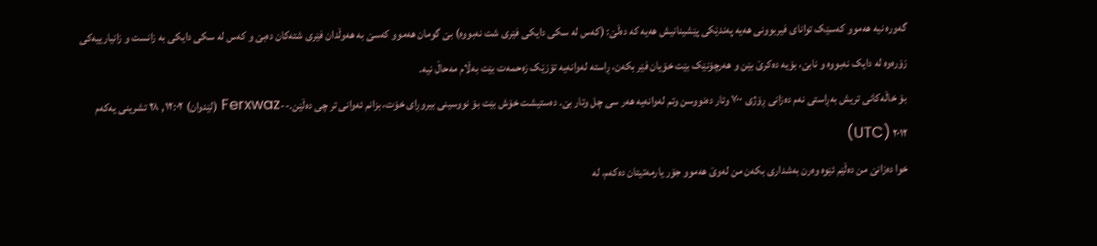گەورە نیە ھەموو کەسێک توانای فیربوونی ھەیە پەندێکی پێشینانیش ھەیە کە دەڵێ: (کەس لە سکی دایکی فێری شت نەبووە) بێ گومان ھەموو کەسێ بە ھەوڵدان فێری شتەکان دەبێ و کەس لە سکی دایکی بە زانست و زانیارییەکی زۆرەوە لە دایک نەبووە و نابێ، بۆیە دەکرێ بێن و ھەرچۆنێک بێت خۆیان فێر بکەن، ڕاستە لەوانەیە تۆزێک زەحمەت بێت بەڵام مەحاڵ نیە.
بۆ خاڵەکانی تریش بەڕاستی نەم دەزانی ڕۆژی ٧٠٠ وتار دەنووسن وتم لەوانەیە ھەر سی چل وتار بێ. دەستیشت خۆش بێت بۆ نووسینی بیروڕای خۆت، بزانم ئەوانی تر چی دەڵێن.--Ferxwaz (لێدوان) ١٢:٠٢, ٢٨ تشرینی یەکەم ٢٠١٢ (UTC)
خوا دەزانێ من دەڵێم ئێوە وەرن بەشداری بکەن من لەوێ ھەموو جۆر یارمەتیتان دەکەم، لە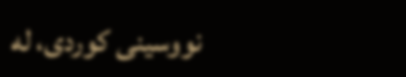نووسینی کوردی، لە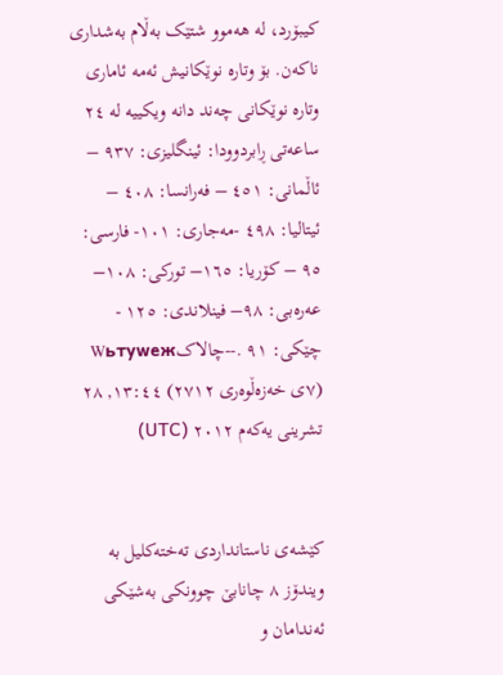کیبۆرد، لە ھەموو شتێک بەڵام بەشداری ناکەن. بۆ وتارە نوێکانیش ئەمە ئاماری وتارە نوێکانی چەند دانە ویکییە لە ٢٤ ساعەتی ڕابردوودا: ئینگلیزی: ۹۳۷ – ئاڵمانی: ٤٥۱ – فەرانسا: ٤۰۸ – ئیتالیا: ٤۹۸ -مەجاری: ۱۰۱- فارسی: ۹٥ – کۆریا: ۱٦٥– تورکی: ۱۰۸– عەرەبی: ٩٨– فینلاندی: ۱۲٥ - چێکی: ۹۱ .--چالاکWьтуwеж (٧ی خەزەڵوەری ٢٧١٢) ١٣:٤٤, ٢٨ تشرینی یەکەم ٢٠١٢ (UTC)


کێشەی ناستانداردی تەختەکلیل بە ویندۆز ٨ چانابێ چوونکی بەشێکی ئەندامان و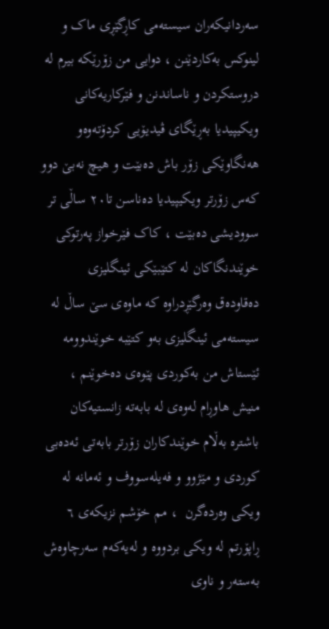سەردانیکەران سیستەمی کاڕگێڕی ماک و لینوکس بەکاردێنن ، دوایی من زۆرێکە بیرم لە دروستکردن و ناساندنن و فێرکاریەکانی ویکیپیدیا بەڕێگای ڤیدیۆیی کردۆتەوەو هەنگاوێکی زۆر باش دەبێت و هیچ نەبێ دوو کەس زۆرتر ویکیپیدیا دەناسن تا٢٠ ساڵی تر سوودیشی دەبێت ، کاک فێرخواز پەرتوکی خوێندنگاکان لە کتێبێکی ئینگلیزی دەقاودەق وەرگێڕدراوە کە ماوەی سێ ساڵ لە سیستەمی ئینگلیزی بەو کتێبە خوێندوومە ئێستاش من بەکوردی پێوەی دەخوێنم ، منیش هاوڕام لەوەی لە بابەتە زانستیەکان باشترە بەڵام خوێندکاران زۆرتر بابەتی ئەدەبی کوردی و مێژوو و فەیلەسووف و ئەمانە لە ویکی وەردەگرن  ، مم خۆشم نزیکەی ٦ ڕاپۆرتم لە ویکی بردووە و لەیەکەم سەرچاوەش بەستەر و ناوی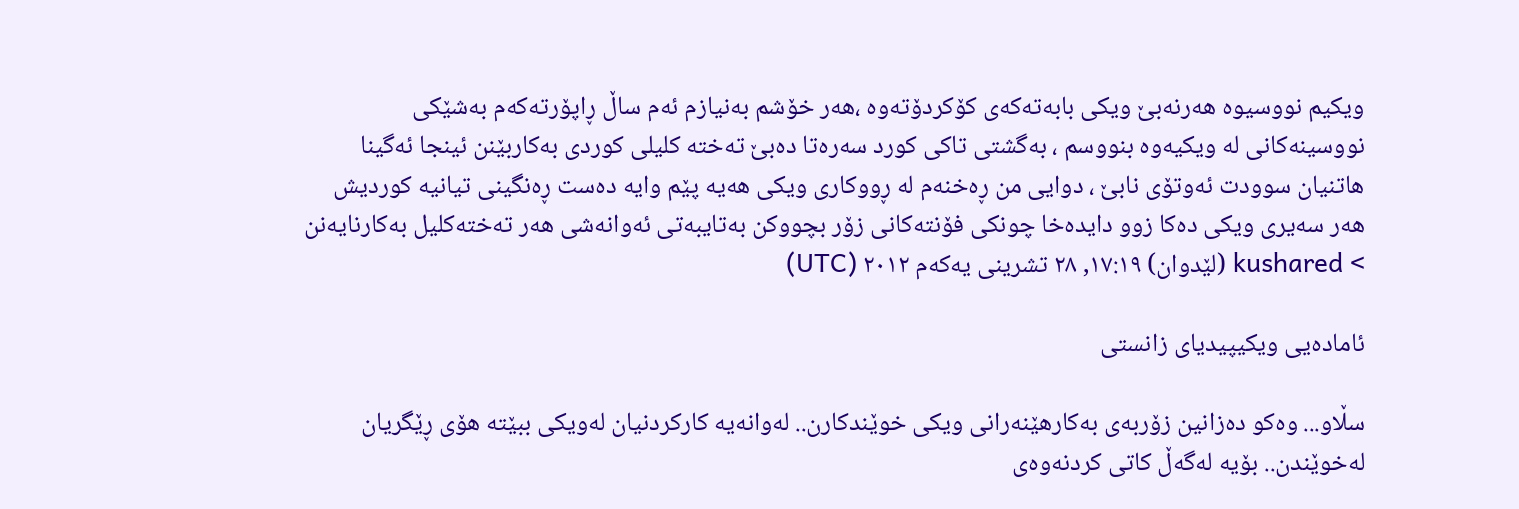ویکیم نووسیوە هەرنەبێ ویکی بابەتەکەی کۆکردۆتەوە ،هەر خۆشم بەنیازم ئەم ساڵ ڕاپۆرتەکەم بەشێکی  نووسینەکانی لە ویکیەوە بنووسم ، بەگشتی تاکی کورد سەرەتا دەبێ تەختە کلیلی کوردی بەکاربێنن ئینجا ئەگینا هاتنیان سوودت ئەوتۆی نابێ ، دوایی من ڕەخنەم لە ڕووکاری ویکی هەیە پێم وایە دەست ڕەنگینی تیانیە کوردیش هەر سەیری ویکی دەکا زوو دایدەخا چونکی فۆنتەکانی زۆر بچووکن بەتایبەتی ئەوانەشی هەر تەختەکلیل بەکارنایەنن > kushared (لێدوان) ١٧:١٩, ٢٨ تشرینی یەکەم ٢٠١٢ (UTC)

ئامادەیی ویکیپیدیای زانستی

سڵاو... وەکو دەزانین زۆربەی بەکارھێنەرانی ویکی خوێندکارن.. لەوانەیە کارکردنیان لەویکی ببێتە ھۆی ڕێگریان لەخوێندن.. بۆیە لەگەڵ کاتی کردنەوەی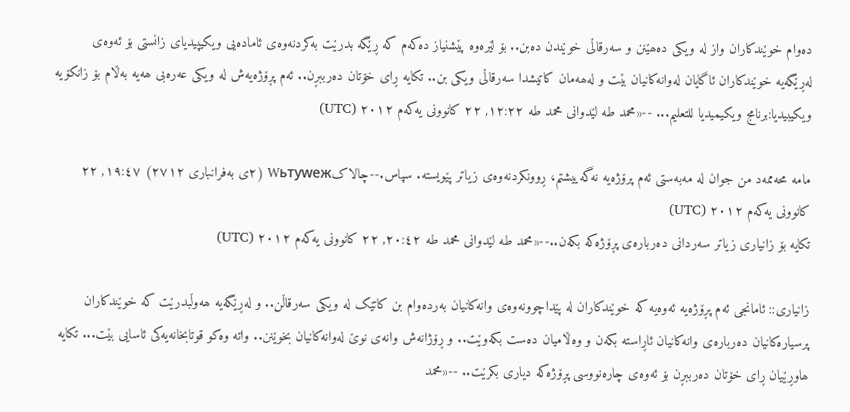دەوام خوێندکاران واز لە ویکی دەھێنن و سەرقاڵی خوێندن دەبن.. بۆ لێرەوە پێشنیاز دەکەم کە ڕێگە بدرێت بەکردنەوەی ئامادەیی ویکیپیدیای زانستی بۆ ئەوەی لەڕێگەیە خوێندکاران ئاگایان لەوانەکانیان بێت و لەھەمان کاتیشدا سەرقاڵی ویکی بن.. تکایە ڕای خۆتان دەرببڕن.. ئەم پڕۆژەیەش لە ویکی عەرەبی ھەیە بەڵام بۆ زانکۆیە ويكيبيديا:برنامج ويكيميديا للتعليم... --«محمد طە لێدوانی محمد طە ١٢:٢٢, ٢٢ کانوونی یەکەم ٢٠١٢ (UTC)

مامە محەممەد من جوان لە مەبەستی ئەم پرۆژەیە نەگەییشتم، ڕوونکردنەوەی زیاتر پێویستە. سپاس.--چالاکWьтуwеж (٢ی بەفرانباری ٢٧١٢) ١٩:٤٧, ٢٢ کانوونی یەکەم ٢٠١٢ (UTC)
تکایە بۆ زانیاری زیاتر سەردانی دەربارەی پڕۆژەکە بکەن..--«محمد طە لێدوانی محمد طە ٢٠:٤٢, ٢٢ کانوونی یەکەم ٢٠١٢ (UTC)

زانیاری:: ئامانجی ئەم پڕۆژەیە ئەوەیە کە خوێندکاران لە پێداچوونەوەی وانەکانیان بەردەوام بن کاتێک لە ویکی سەرقاڵن.. و لەڕێگەیە ھەوڵبدرێت کە خوێندکاران پرسیارەکانیان دەربارەی وانەکانیان ئاڕاستە بکەن و وەڵامیان دەست بکەوێت.. و ڕۆژانەش وانەی نوێ لەوانەکانیان بخوێنن.. واتە وەکو قوتابخانەیەکی ئاسایی بێت... تکایە ھاوڕێیان ڕای خۆتان دەرببڕن بۆ ئەوەی چارەنووسی پڕۆژەکە دیاری بکرێت.. --«محمد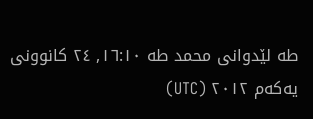طە لێدوانی محمد طە ١٦:١٠, ٢٤ کانوونی یەکەم ٢٠١٢ (UTC)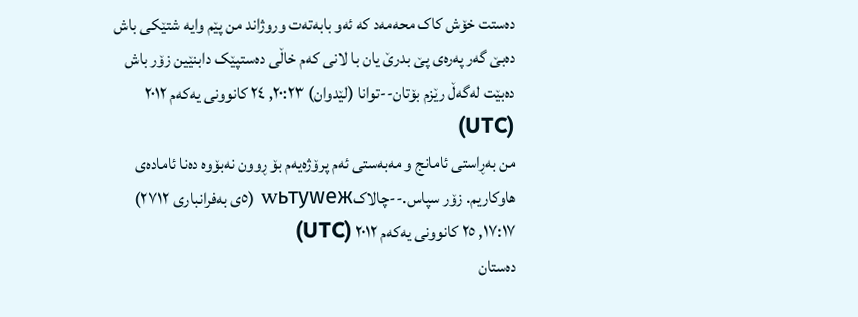دەستت خۆش کاک محەمەد کە ئەو بابەتەت وروژاند من پێم وایە شتێکی باش دەبێ گەر پەرەی پێ بدرێ یان با لانی کەم خاڵی دەستپێک دابنێین زۆر باش دەبێت لەگەڵ رێزم بۆتان--توانا (لێدوان) ٢٠:٢٣, ٢٤ کانوونی یەکەم ٢٠١٢ (UTC)
من بەڕاستی ئامانج و مەبەستی ئەم پرۆژەیەم بۆ ڕوون نەبۆوە دەنا ئامادەی ھاوکاریم. زۆر سپاس.--چالاکWьтуwеж (٥ی بەفرانباری ٢٧١٢) ١٧:١٧, ٢٥ کانوونی یەکەم ٢٠١٢ (UTC)
دەستان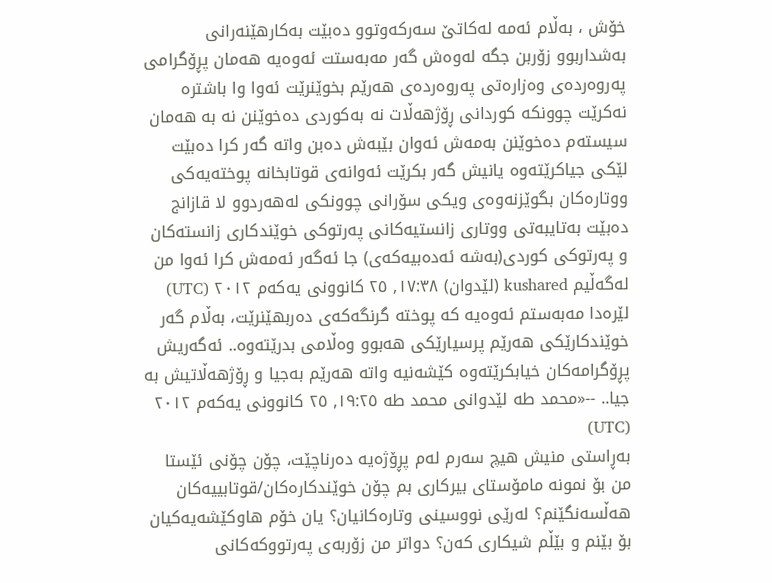خۆش ، بەڵام ئەمە لەکاتێ سەرکەوتوو دەبێت بەکارھێنەرانی بەشداربوو زۆربن جگە لەوەش گەر مەبەستت ئەوەیە ھەمان پڕۆگرامی پەروەردەی وەزارەتی پەروەردەی ھەرێم بخوێنرێت ئەوا وا باشترە نەکرێت چوونکە کوردانی ڕۆژھەڵات نە بەکوردی دەخوێنن نە بە ھەمان سیستەم دەخوێنن بەمەش ئەوان بێبەش دەبن واتە گەر کرا دەبێت لێکی جیاکرێتەوە یانیش گەر بکرێت ئەوانەی قوتابخانە پوختەیەکی ووتارەکان بگوێزنەوەی ویکی سۆرانی چوونکی لەھەردوو لا قازانج دەبێت بەتایبەتی ووتاری زانستیەکانی پەرتوکی خوێندکاری زانستەکان و پەرتوکی کوردی(بەشە ئەدەبیەکەی) جا ئەگەر ئەمەش کرا ئەوا من لەگەڵیم kushared (لێدوان) ١٧:٣٨, ٢٥ کانوونی یەکەم ٢٠١٢ (UTC)
لێرەدا مەبەستم ئەوەیە کە پوختە گرنگەکەی دەربھێنرێت، بەڵام گەر خوێندکارێکی ھەرێم پرسیارێکی ھەبوو وەڵامی بدرێتەوە.. ئەگەریش پڕۆگرامەکان خیابکرێتەوە کێشەنیە واتە ھەرێم بەجیا و ڕۆژھەڵاتیش بە جیا.. --«محمد طە لێدوانی محمد طە ١٩:٢٥, ٢٥ کانوونی یەکەم ٢٠١٢ (UTC)
بەڕاستی منیش ھیچ سەرم لەم پڕۆژەیە دەرناچێت، چۆن چۆنی ئێستا من بۆ نمونە مامۆستای بیرکاری بم چۆن خوێندکارەکان/قوتابییەکان ھەڵسەنگێنم؟ لەرێی نووسینی وتارەکانیان؟ یان خۆم ھاوکێشەیەکیان بۆ بێنم و بێڵم شیکاری کەن؟ دواتر من زۆربەی پەرتووکەکانی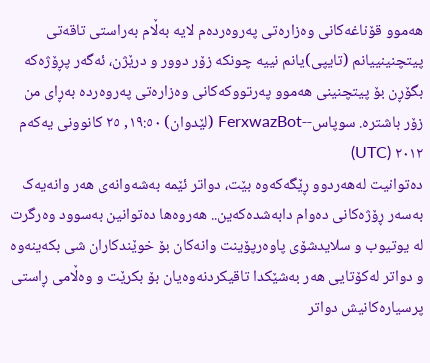ھەموو قۆناغەکانی وەزارەتی پەروەردەم لایە بەڵام بەراستی تاقەتی پیتچنینییانم (تایپی)یانم نییە چونکە زۆر دوور و درێژن، ئەگەر پڕۆژەکە بگۆڕن بۆ پیتچنینی ھەموو پەرتووکەکانی وەزارەتی پەروەردە بەڕای من زۆر باشترە. سوپاس--FerxwazBot (لێدوان) ١٩:٥٠, ٢٥ کانوونی یەکەم ٢٠١٢ (UTC)
دەتوانیت لەھەردوو ڕێگەکەوە بێت، دواتر ئێمە بەشەوانەی ھەر وانەیەک بەسەر ڕۆژەکانی دەوام دابەشدەکەین.. ھەروەھا دەتوانین بەسوود وەرگرت لە یوتیوب و سلایدشۆی پاوەرپۆینت وانەکان بۆ خوێندکاران شی بکەینەوە و دواتر لەکۆتایی ھەر بەشێکدا تاقیکردنەوەیان بۆ بکرێت و وەڵامی ڕاستی پرسیارەکانیش دواتر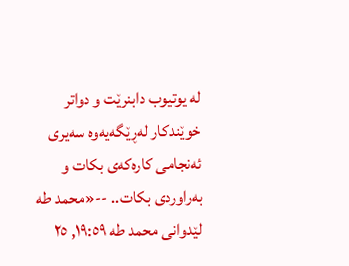لە یوتیوب دابنرێت و دواتر خوێندکار لەڕێگەیەوە سەیری ئەنجامی کارەکەی بکات و بەراوردی بکات.. --«محمد طە لێدوانی محمد طە ١٩:٥٩, ٢٥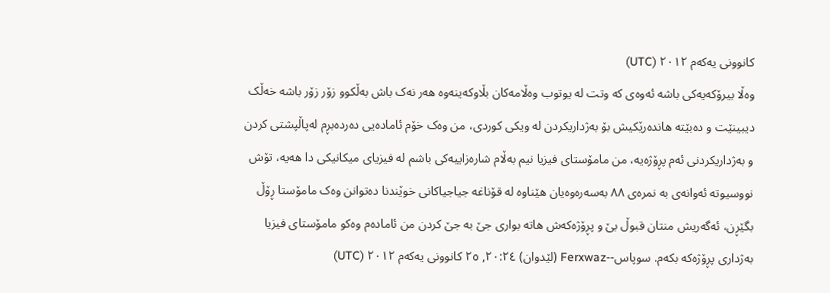کانوونی یەکەم ٢٠١٢ (UTC)
وەڵا بیرۆکەیەکی باشە ئەوەی کە وتت لە یوتوب وەڵامەکان بڵاوکەینەوە ھەر نەک باش بەڵکوو زۆر زۆر باشە خەڵک دیبینێت و دەبێتە ھاندەرێکیش بۆ بەژداریکردن لە ویکی کوردی، من وەک خۆم ئامادەیی دەردەبڕم لەپاڵپشتی کردن و بەژداریکردنی ئەم پڕۆژەیە، من مامۆستای فیزیا نیم بەڵام شارەزاییەکی باشم لە فیزیای میکانیکی دا ھەیە، تۆش نووسیوتە ئەوانەی بە نمرەی ٨٨ بەسەرەوەیان ھێناوە لە قۆناغە جیاجیاکانی خوێندنا دەتوانن وەک مامۆستا ڕۆڵ بگێڕن، ئەگەریش منتان قبوڵ بێ و پڕۆژەکەش ھاتە بواری جێ بە جێ کردن من ئامادەم وەکو مامۆستای فیزیا بەژداری پڕۆژەکە بکەم. سوپاس--Ferxwaz (لێدوان) ٢٠:٢٤, ٢٥ کانوونی یەکەم ٢٠١٢ (UTC)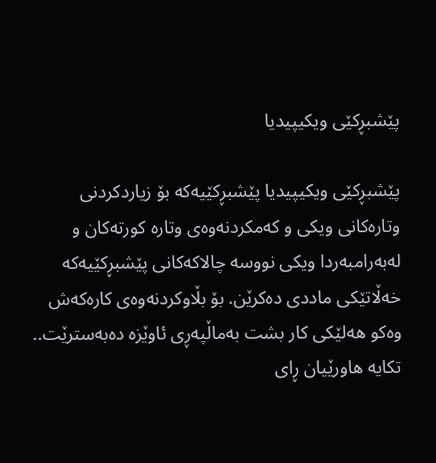پێشبڕکێی ویکیپیدیا

پێشبڕکێی ویکیپیدیا پێشبڕکێیەکە بۆ زیاردکردنی وتارەکانی ویکی و کەمکردنەوەی وتارە کورتەکان و لەبەرامبەردا ویکی نووسە چالاکەکانی پێشبڕکێیەکە خەڵاتێکی ماددی دەکرێن. بۆ بڵاوکردنەوەی کارەکەش وەکو ھەلێکی کار بشت بەماڵپەڕی ئاوێزە دەبەسترێت.. تکایە ھاورێیان ڕای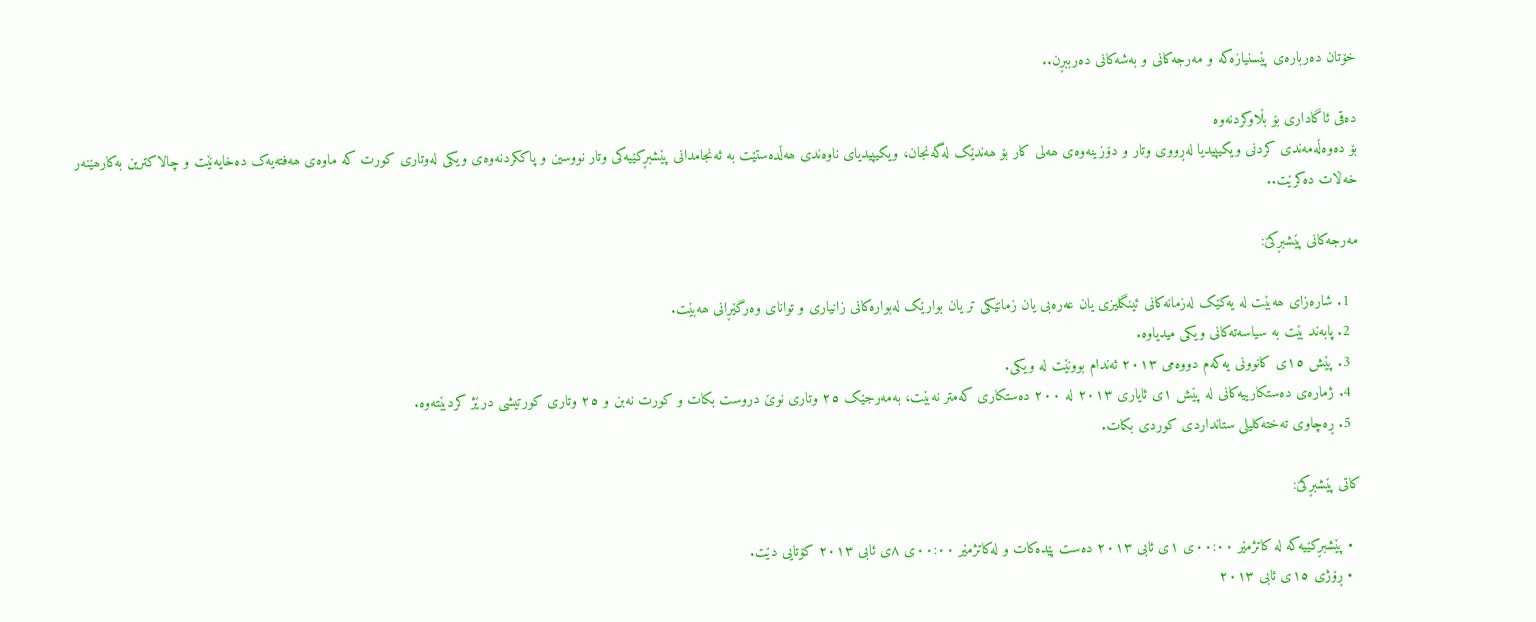خۆتان دەربارەی پێسنیازەکە و مەرجەکانی و بەشەکانی دەرببڕن..

دەقی ئاگاداری بۆ بڵاوکردنەوە
بۆ دەوەڵەمەندی کردنی ویکیپیدیا لەڕووی وتار و دۆزینەوەی ھەلی کار بۆ ھەندێک لەگەنجان، ویکیپیدیای ناوەندی ھەڵدەستێت بە ئەنجامدانی پێشبڕکێیەکی وتار نووسین و پاککردنەوەی ویکی لەوتاری کورت کە ماوەی ھەفتەیەک دەخایەنێت و چالاکترین بەکارھێنەر خەڵات دەکرێت..

مەرجەکانی پێشبڕکێ:

  1. شارەزای ھەبێت لە یەکێک لەزمانەکانی ئینگلیزی یان عەرەبی یان زمانێکی تر یان بوارێک لەبوارەکانی زانیاری و توانای وەرگێڕانی ھەبێت.
  2. پابەند بێت بە سیاسەتەکانی ویکی میدیاوە.
  3. پێش ١٥ی کانوونی یەکەم دووەمی ٢٠١٣ ئەندام بوونێت لە ویکی.
  4. ژمارەی دەستکارییەکانی لە پێش ١ی ئایاری ٢٠١٣ لە ٢٠٠ دەستکاری کەمتر نەبێت، بەمەرجێک ٢٥ وتاری نوێ دروست بکات و کورت نەبن و ٢٥ وتاری کورتیشی درێژ کردبێتەوە.
  5. ڕەچاوی تەختەکلیلی ستانداردی کوردی بکات.

کاتی پێشبڕکێ:

  • پێشبڕکێیەکە لە کاتژمێر ٠٠:٠٠ی ١ی ئابی ٢٠١٣ دەست پێدەکات و لەکاتژمێر ٠٠:٠٠ی ٨ی ئابی ٢٠١٣ کۆتایی دێت.
  • ڕۆژی ١٥ی ئابی ٢٠١٣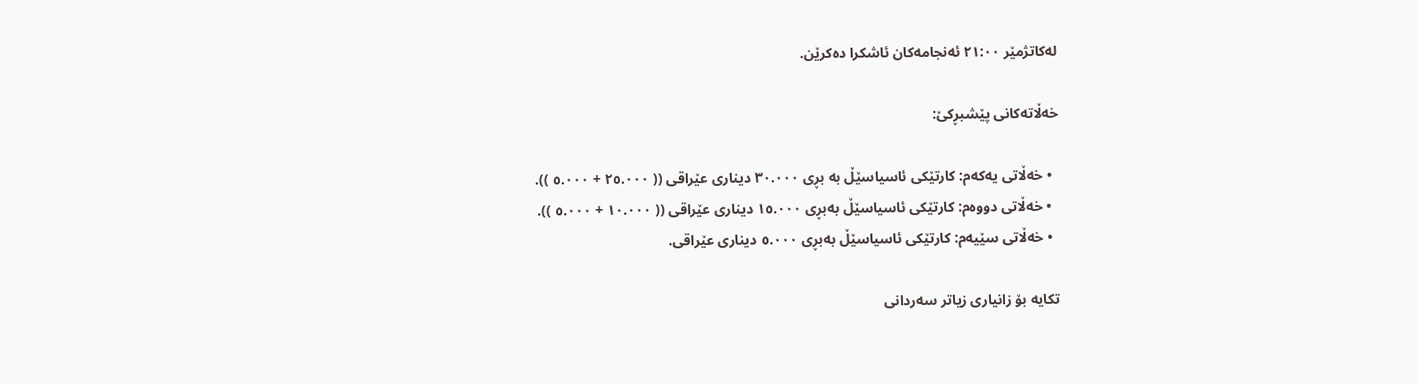لەکاتژمێر ٢١:٠٠ ئەنجامەکان ئاشکرا دەکرێن.

خەڵاتەکانی پێشبڕکێ:

  • خەڵاتی یەکەم: کارتێکی ئاسیاسێڵ بە بڕی ٣٠.٠٠٠ دیناری عێراقی (( ٢٥.٠٠٠ + ٥.٠٠٠ )).
  • خەڵاتی دووەم: کارتێکی ئاسیاسێڵ بەبڕی ١٥.٠٠٠ دیناری عێراقی (( ١٠.٠٠٠ + ٥.٠٠٠ )).
  • خەڵاتی سێیەم: کارتێکی ئاسیاسێڵ بەبڕی ٥.٠٠٠ دیناری عێراقی.

تکایە بۆ زانیاری زیاتر سەردانی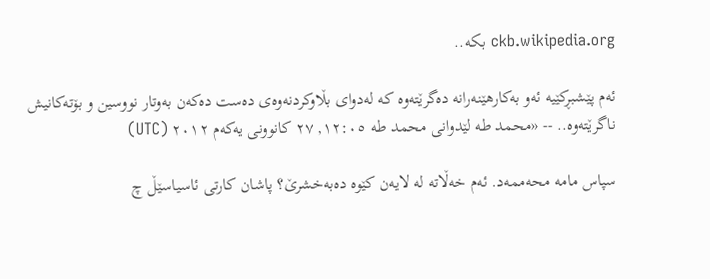ckb.wikipedia.org بکە..

ئەم پێشبڕکێیە ئەو بەکارھێنەرانە دەگرێتەوە کە لەدوای بڵاوکردنەوەی دەست دەکەن بەوتار نووسین و بۆتەکانیش ناگرێتەوە.. -- «محمد طە لێدوانی محمد طە ١٢:٠٥, ٢٧ کانوونی یەکەم ٢٠١٢ (UTC)

سپاس مامە محەممەد. ئەم خەڵاتە لە لایەن کێوە دەبەخشرێ؟ پاشان کارتی ئاسیاسێڵ چ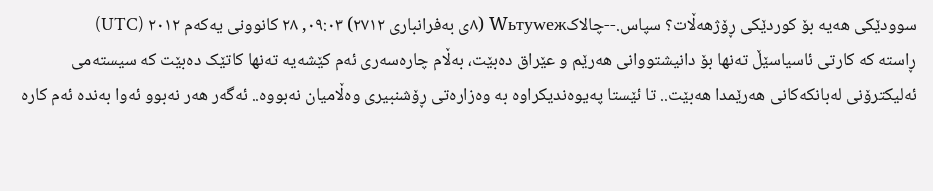سوودێکی ھەیە بۆ کوردێکی ڕۆژھەڵات؟ سپاس.--چالاکWьтуwеж (٨ی بەفرانباری ٢٧١٢) ٠٩:٠٣, ٢٨ کانوونی یەکەم ٢٠١٢ (UTC)
ڕاستە کە کارتی ئاسیاسێڵ تەنھا بۆ دانیشتووانی ھەرێم و عێراق دەبێت، بەڵام چارەسەری ئەم کێشەیە تەنھا کاتێک دەبێت کە سیستەمی ئەلیکترۆنی لەبانکەکانی ھەرێمدا ھەبێت.. تا ئێستا پەیوەندیکراوە بە وەزارەتی ڕۆشنبیری وەڵامیان نەبووە.. ئەگەر ھەر نەبوو ئەوا بەندە ئەم کارە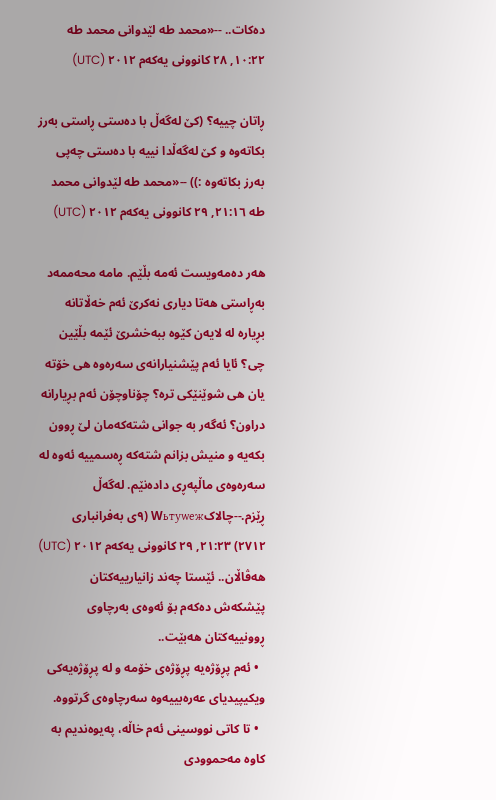دەکات.. --«محمد طە لێدوانی محمد طە ١٠:٢٢, ٢٨ کانوونی یەکەم ٢٠١٢ (UTC)

ڕاتان چییە؟ (کێ لەگەڵ با دەستی ڕاستی بەرز بکاتەوە و کێ لەگەڵدا نییە با دەستی چەپی بەرز بکاتەوە :)) --«محمد طە لێدوانی محمد طە ٢١:١٦, ٢٩ کانوونی یەکەم ٢٠١٢ (UTC)

ھەر دەمەویست ئەمە بڵێم. مامە محەممەد بەڕاستی ھەتا دیاری نەکرێ ئەم خەڵاتانە بڕیارە لە لایەن کێوە ببەخشرێ ئێمە بڵێین چی؟ ئایا ئەم پێشنیارانەی سەرەوە ھی خۆتە یان ھی شوێنێکی ترە؟ چۆناوچۆن ئەم بڕیارانە دراون؟ ئەگەر بە جوانی شتەکەمان لێ ڕوون بکەیە و منیش بزانم شتەکە ڕەسمییە ئەوە لە سەرەوەی ماڵپەڕی دادەنێم. لەگەڵ ڕێزم.--چالاکWьтуwеж (٩ی بەفرانباری ٢٧١٢) ٢١:٢٣, ٢٩ کانوونی یەکەم ٢٠١٢ (UTC)
ھەڤاڵان.. ئێستا چەند زانیارییەکتان پێشکەش دەکەم بۆ ئەوەی بەرچاوی ڕوونییەکتان ھەبێت..
  • ئەم پڕۆژەیە پڕۆژەی خۆمە و لە پڕۆژەیەکی ویکیپیدیای عەرەبییەوە سەرچاوەی گرتووە.
  • تا کاتی نووسینی ئەم خاڵە، پەیوەندیم بە کاوە مەحموودی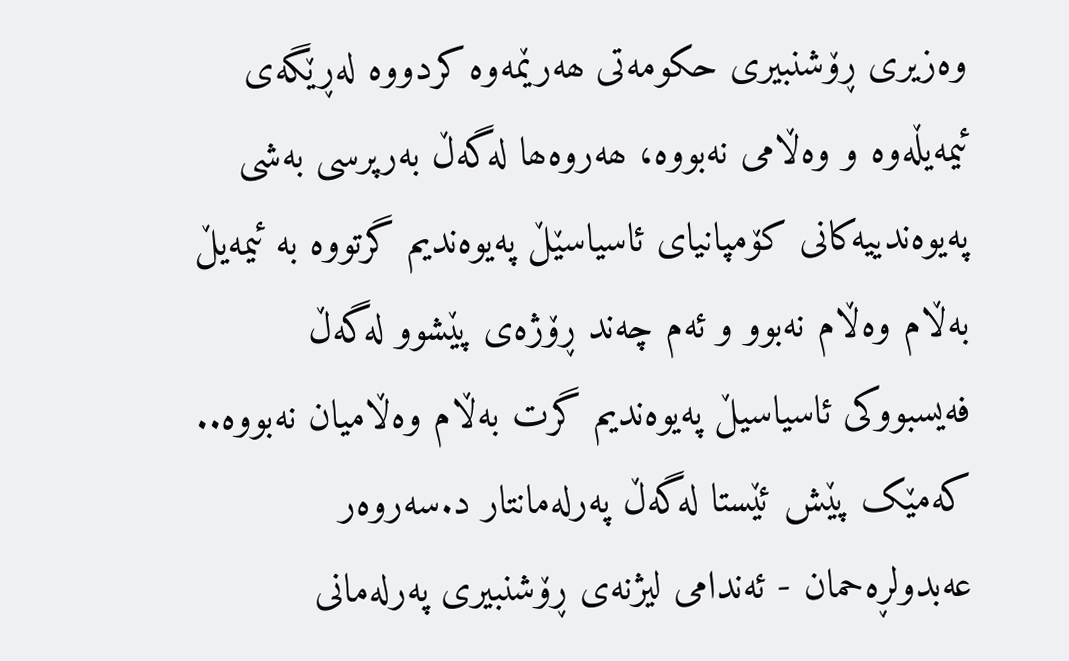وەزیری ڕۆشنبیری حکومەتی ھەرێمەوە کردووە لەڕێگەی ئیمەیڵەوە و وەڵامی نەبووە، ھەروەھا لەگەڵ بەرپرسی بەشی پەیوەندییەکانی کۆمپانیای ئاسیاسێڵ پەیوەندیم گرتووە بە ئیمەیڵ بەڵام وەڵام نەبوو و ئەم چەند ڕۆژەی پێشوو لەگەڵ فەیسبووکی ئاسیاسیڵ پەیوەندیم گرت بەڵام وەڵامیان نەبووە.. کەمێک پێش ئێستا لەگەڵ پەرلەمانتار د.سەروەر عەبدولڕەحمان - ئەندامی لیژنەی ڕۆشنبیری پەرلەمانی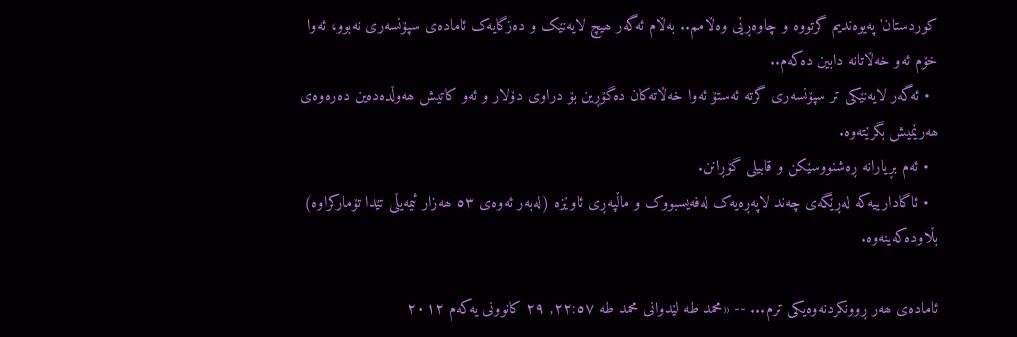کوردستان' پەیوەندیم گرتووە و چاوەڕێی وەڵامم.. بەڵام ئەگەر ھیچ لایەنێک و دەزگایەک ئامادەی سپۆنسەری نەبوو، ئەوا خۆم ئەو خەڵاتانە دابین دەکەم..
  • ئەگەر لایەنێکی تر سپۆنسەری گرتە ئەستۆ ئەوا خەڵاتەکان دەگۆڕین بۆ دراوی دۆلار و ئەو کاتیش ھەوڵدەدەین دەرەوەی ھەرێمیش بگرێتەوە.
  • ئەم بڕیارانە ڕەشنووسێکن و قابیلی گۆڕانن.
  • ئاگادارییەکە لەڕێگەی چەند لاپەڕەیەک لەفەیسبووک و ماڵپەڕی ئاوێزە (لەبەر ئەوەی ٥٣ ھەزار ئیمەیڵی تێدا تۆمارکراوە) بڵاودەکەینەوە.

ئامادەی ھەر ڕوونکردنەوەیکی ترم... -- «محمد طە لێدوانی محمد طە ٢٢:٥٧, ٢٩ کانوونی یەکەم ٢٠١٢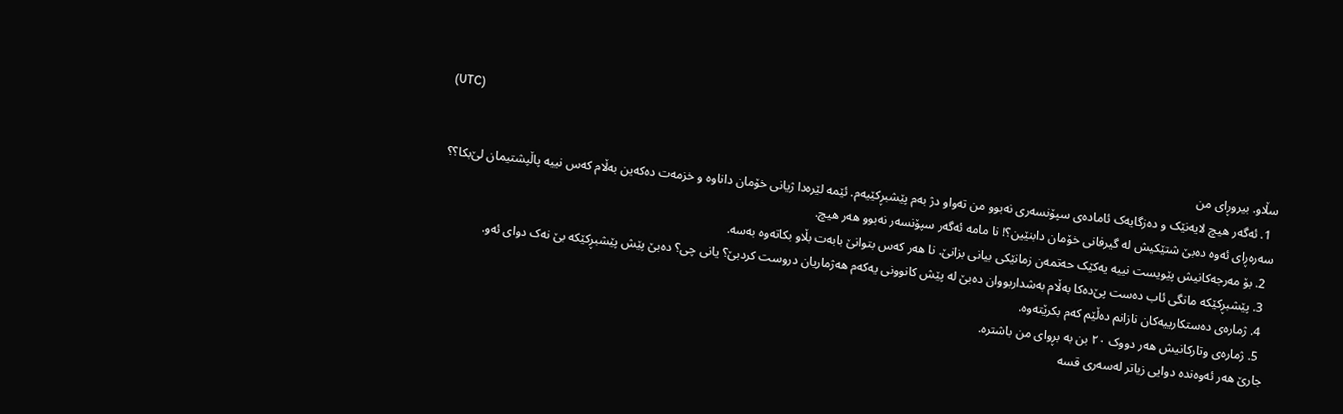(UTC)

سڵاو. بیروڕای من
  1. ئەگەر ھیچ لایەنێک و دەزگایەک ئامادەی سپۆنسەری نەبوو من تەواو دژ بەم پێشبڕکێیەم. ئێمە لێرەدا ژیانی خۆمان داناوە و خزمەت دەکەین بەڵام کەس نییە پاڵپشتیمان لێ‌بکا؟؟ سەرەڕای ئەوە دەبێ شتێکیش لە گیرفانی خۆمان دابنێین؟! نا مامە ئەگەر سپۆنسەر نەبوو ھەر ھیچ.
  2. بۆ مەرجەکانیش پێویست نییە یەکێک حەتمەن زمانێکی بیانی بزانێ. نا ھەر کەس بتوانێ بابەت بڵاو بکاتەوە بەسە.
  3. پێشبڕکێکە مانگی ئاب دەست پێ‌دەکا بەڵام بەشداربووان دەبێ لە پێش کانوونی یەکەم ھەژماریان دروست کردبێ؟ یانی چی؟ دەبێ پێش پێشبڕکێکە بێ نەک دوای ئەو.
  4. ژمارەی دەستکارییەکان نازانم دەڵێم کەم بکرێتەوە.
  5. ژمارەی وتارکانیش ھەر دووک ٢٠ بن بە بڕوای من باشترە.
جارێ ھەر ئەوەندە دوایی زیاتر لەسەری قسە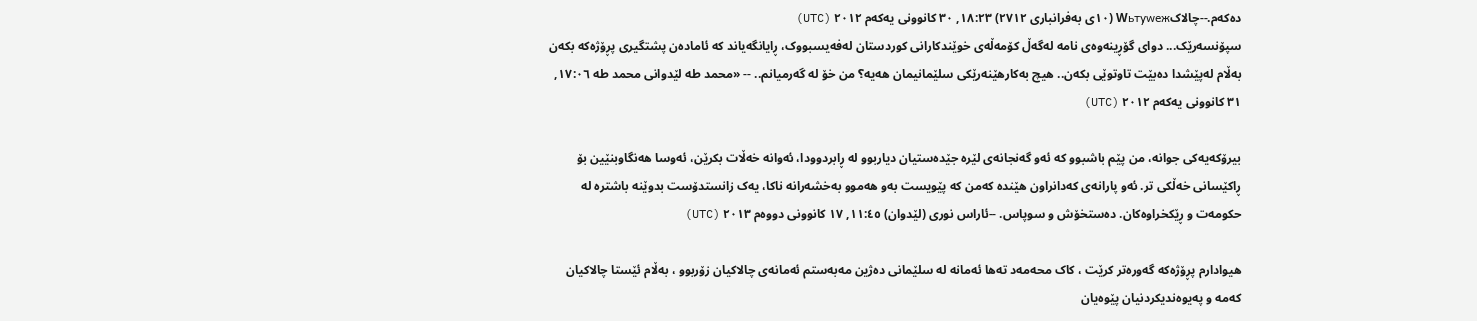دەکەم.--چالاکWьтуwеж (١٠ی بەفرانباری ٢٧١٢) ١٨:٢٣, ٣٠ کانوونی یەکەم ٢٠١٢ (UTC)
سپۆنسەرێک... دوای گۆڕینەوەی نامە لەگەڵ کۆمەڵەی خوێندکارانی کوردستان لەفەیسبووک، ڕایانگەیاند کە ئامادەن پشتگیری پڕۆژەکە بکەن بەڵام لەپێشدا دەبێت تاوتوێی بکەن.. ھیچ بەکارھێنەرێکی سلێمانیمان ھەیە؟ من خۆ لە گەرمیانم.. -- «محمد طە لێدوانی محمد طە ١٧:٠٦, ٣١ کانوونی یەکەم ٢٠١٢ (UTC)

بیرۆکەیەکی جوانە، من پێم باشبوو کە ئەو گەنجانەی لێرە جێدەستیان دیاربوو لە ڕابردوودا، ئەوانە خەڵات بکرێن، ئەوسا هەنگاوبنێین بۆ ڕاکێسانی خەڵکی تر. ئەو پارانەی کەدانراون هێندە کەمن کە پێویست بەو هەموو بەخشەرانە ناکا، یەک زانستدۆست بدوێنە باشترە لە حکومەت و ڕێکخراوەکان. دەستخۆش و سوپاس. --ئاراس نوری (لێدوان) ١١:٤٥, ١٧ کانوونی دووەم ٢٠١٣ (UTC)

هیوادارم پڕۆژەکە گەورەتر کرێت ، کاک محەمەد تەها ئەمانە لە سلێمانی دەژین مەبەستم ئەمانەی چالاکیان زۆربوو ، بەڵام ئێستا چالاکیان کەمە و پەیوەندیکردنیان پێوەیان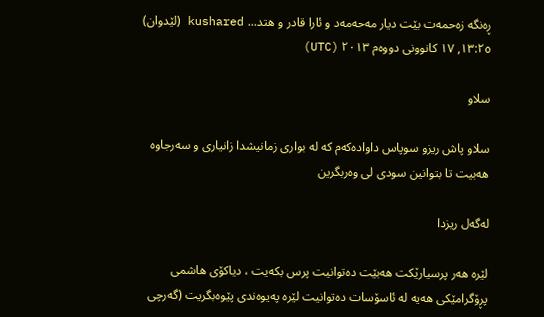ڕەنگە زەحمەت بێت دیار مەحەمەد و ئارا قادر و هتد... kushared (لێدوان) ١٣:٢٥, ١٧ کانوونی دووەم ٢٠١٣ (UTC)

سلاو

سلاو پاش ریزو سوپاس داوادەکەم کە لە بواری زمانیشدا زانیاری و سەرجاوە هەبیت تا بتوانین سودی لی وەربگرین

لەگەل ریزدا

لێرە هەر پرسیارێکت هەبێت دەتوانیت پرس بکەیت ، دیاکۆی هاشمی پڕۆگرامێکی هەیە لە ئاسۆسات دەتوانیت لێرە پەیوەندی پێوەبگریت (گەرچی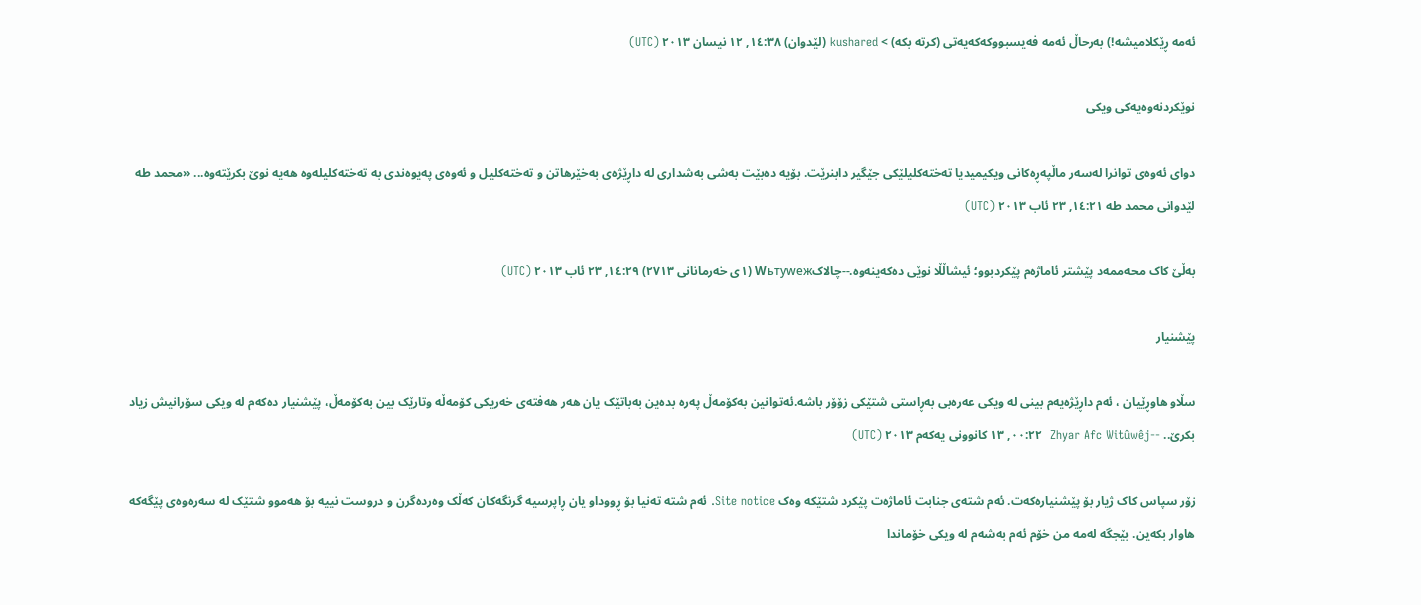ئەمە ڕێکلامیشە!) بەرحاڵ ئەمە فەیسبووکەکەیەتی (کرتە بکە) > kushared (لێدوان) ١٤:٣٨, ١٢ نیسان ٢٠١٣ (UTC)

نوێکردنەوەیەکی ویکی

دوای ئەوەی توانرا لەسەر ماڵپەڕەکانی ویکیمیدیا تەختەکلیلێکی جێگیر دابنرێت. بۆیە دەبێت بەشی بەشداری لە داڕێژەی بەخێرھاتن و تەختەکلیل و ئەوەی پەیوەندی بە تەختەکلیلەوە ھەیە نوێ بکرێتەوە... «محمد طە لێدوانی محمد طە ١٤:٢١, ٢٣ ئاب ٢٠١٣ (UTC)

بەڵێ کاک محەممەد پێشتر ئاماژەم پێکردبوو؛ ئیشاڵڵا نوێی دەکەینەوە.--چالاکWьтуwеж (١ی خەرمانانی ٢٧١٣) ١٤:٢٩, ٢٣ ئاب ٢٠١٣ (UTC)

پێشنیار

سڵاو هاوڕێیان ، ئەم داڕێژەیەم بینی لە ویکی عەرەبی بەڕاستی شتێکی زۆۆر باشە.ئەتوانین بەکۆمەڵ پەرە بدەین بەباتێک یان هەر هەفتەی خەریکی کۆمەڵە وتارێک بین بەکۆمەڵ، پێشنیار دەکەم لە ویکی سۆرانیش زیاد بکرێ.. --Zhyar Afc Witûwêj  ٠٠:٢٢, ١٣ کانوونی یەکەم ٢٠١٣ (UTC)

زۆر سپاس کاک ژیار بۆ پێشنیارەکەت. ئەم شتەی جنابت ئاماژەت پێکرد شتێکە وەک Site notice. ئەم شتە تەنیا بۆ ڕووداو یان ڕاپرسیە گرنگەکان کەڵک وەردەگرن و دروست نییە بۆ ھەموو شتێک لە سەرەوەی پێگەکە ھاوار بکەین. بێجگە لەمە من خۆم ئەم بەشەم لە ویکی خۆماندا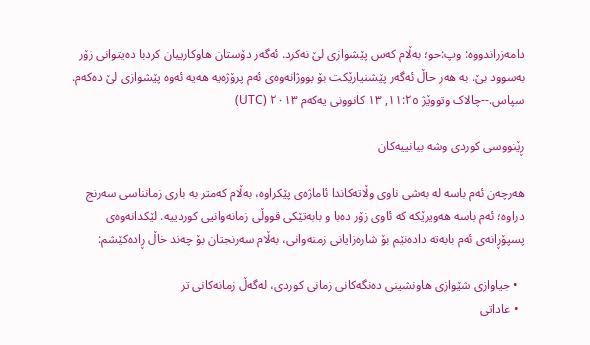دامەزراندووە: وپ:حو؛ بەڵام کەس پێشوازی لێ نەکرد. ئەگەر دۆستان ھاوکارییان کردبا دەیتوانی زۆر بەسوود بێ. بە ھەر حاڵ ئەگەر پێشنیارێکت بۆ بووژانەوەی ئەم پرۆژەیە ھەیە ئەوە پێشوازی لێ دەکەم. سپاس.--چالاک وتووێژ ١١:٢٥, ١٣ کانوونی یەکەم ٢٠١٣ (UTC)

ڕێنووسی کوردی وشە بیانییەکان

هەرچەن ئەم باسە لە بەشی ناوی وڵاتەکاندا ئاماژەی پێکراوە، بەڵام کەمتر بە باری زمانناسی سەرنج دراوە؛ ئەم باسە هەویرێکە کە ئاوی زۆر دەبا و بابەتێکی قووڵی زمانەوانیی کوردییە. لێکدانەوەی پسپۆڕانەی ئەم بابەتە دادەنێم بۆ شارەزایانی زمنەوانی، بەڵام سەرنجتان بۆ چەند خاڵ ڕادەکێشم:

  • جیاوازی شێوازی هاونشینی دەنگەکانی زمانی کوردی، لەگەڵ زمانەکانی تر
  • عاداتی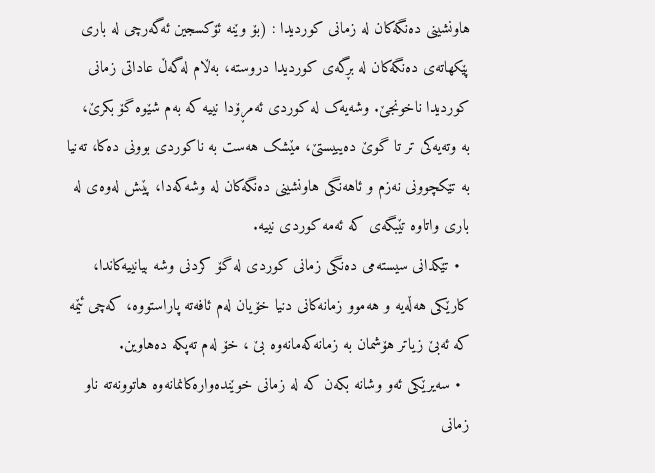هاونشینی دەنگەکان لە زمانی کوردیدا : (بۆ وێنە ئۆکسجین ئەگەرچی لە باری پێکهاتەی دەنگەکان لە بڕگەی کوردیدا دروستە، بەڵام لەگەڵ عاداتی زمانی کوردیدا ناخونجێ. وشەیەک لە کوردی ئەمڕۆدا نییە کە بەم شێوە گۆ بکرێ، بە وتەیەکی تر تا گوێ دەیبیستێ، مێشک هەست بە ناکوردی بوونی دەکا، تەنیا بە تێکچوونی نەزم و ئاهەنگی هاونشینی دەنگەکان لە وشەکەدا، پێش لەوەی لە باری واتاوە تێبگەی کە ئەمە کوردی نییە.
  • تێکدانی سیستەمی دەنگی زمانی کوردی لە گۆ کردنی وشە بیانییەکاندا، کارێکی هەڵەیە و هەموو زمانەکانی دنیا خۆیان لەم ئافەتە پاراستووە، کەچی ئێمە کە ئەبێ زیاتر هۆشمان بە زمانەکەمانەوە بێ ، خۆ لەم تەپکە دەهاوین.
  • سەیرێکی ئەو وشانە بکەن کە لە زمانی خوێندەوارەکانمانەوە هاتوونەتە ناو زمانی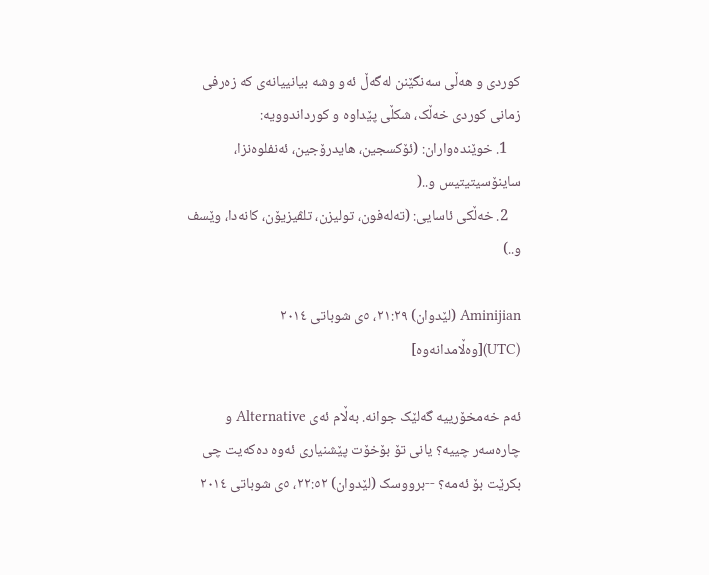کوردی و هەڵی سەنگێنن لەگەڵ ئەو وشە بیانییانەی کە زەرفی زمانی کوردی خەڵک، شکڵی پێداوە و کورداندوویە:
    1. خوێندەواران: (ئۆکسجین، هایدرۆجین، ئەنفلوەنزا، ساینۆسیتیتیس و..(
    2. خەڵکی ئاسایی: (تەلەفون، تولیزن، تلڤیزیۆن، کانەدا، وێسف و..)

Aminijian (لێدوان) ٢١:٢٩، ٥ی شوباتی ٢٠١٤ (UTC)[وەڵامدانەوە]

ئەم خەمخۆرییە گەلێک جوانە. بەڵام ئەی Alternative و چارەسەر چییە؟ یانی تۆ بۆخۆت پێشنیاری ئەوە دەکەیت چی بکرێت بۆ ئەمە؟ --برووسک (لێدوان) ٢٢:٥٢، ٥ی شوباتی ٢٠١٤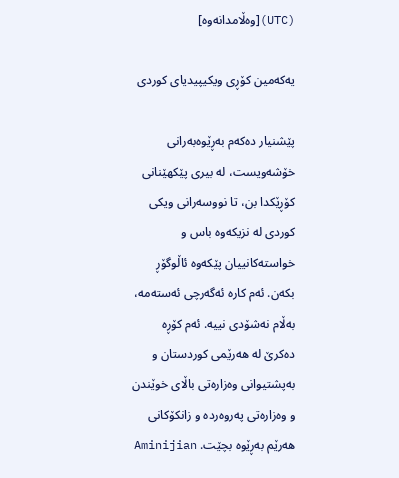(UTC)[وەڵامدانەوە]

یەکەمین کۆڕی ویکیپیدیای کوردی

پێشنیار دەکەم بەڕێوەبەرانی خۆشەویست، لە بیری پێکهێنانی کۆڕێکدا بن، تا نووسەرانی ویکی کوردی لە نزیکەوە باس و خواستەکانییان پێکەوە ئاڵوگۆڕ بکەن. ئەم کارە ئەگەرچی ئەستەمە، بەڵام نەشۆدی نییە. ئەم کۆڕە دەکرێ لە هەرێمی کوردستان و بەپشتیوانی وەزارەتی باڵای خوێندن و وەزارەتی پەروەردە و زانکۆکانی هەرێم بەڕێوە بچێت. Aminijian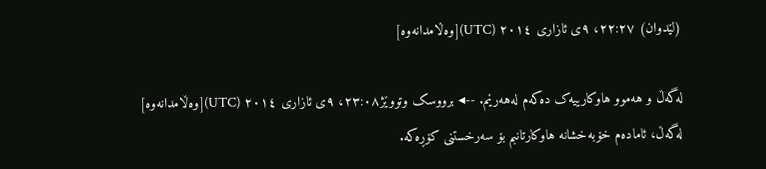(لێدوان) ٢٢:٢٧، ٩ی ئازاری ٢٠١٤ (UTC)[وەڵامدانەوە]

لەگەڵ و هەموو هاوکارییەک دەکەم لەهەرێم. --◂ برووسک وتووێژ٢٣:٠٨، ٩ی ئازاری ٢٠١٤ (UTC)[وەڵامدانەوە]
لەگەڵ، ئامادەم خۆبەخشانە هاوکارتانبم بۆ سەرخستنی کۆڕەکە.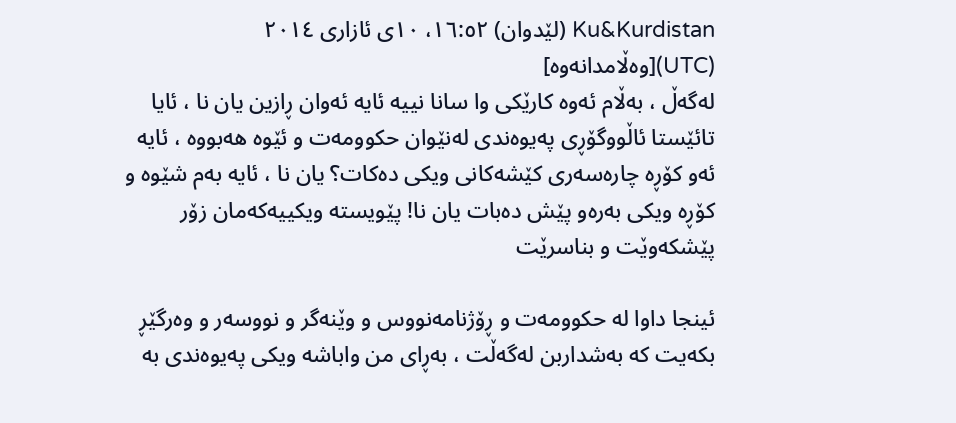Ku&Kurdistan (لێدوان) ١٦:٥٢، ١٠ی ئازاری ٢٠١٤ (UTC)[وەڵامدانەوە]
لەگەڵ ، بەڵام ئەوە کارێکی وا سانا نییە ئایە ئەوان ڕازین یان نا ، ئایا تائێستا ئاڵووگۆڕی پەیوەندی لەنێوان حکوومەت و ئێوە هەبووە ، ئایە ئەو کۆڕە چارەسەری کێشەکانی ویکی دەکات؟ یان نا ، ئایە بەم شێوە و کۆڕە ویکی بەرەو پێش دەبات یان نا! پێویستە ویکییەکەمان زۆر پێشکەوێت و بناسرێت

ئینجا داوا لە حکوومەت و ڕۆژنامەنووس و وێنەگر و نووسەر و وەرگێڕ بکەیت کە بەشداربن لەگەڵت ، بەڕای من واباشە ویکی پەیوەندی بە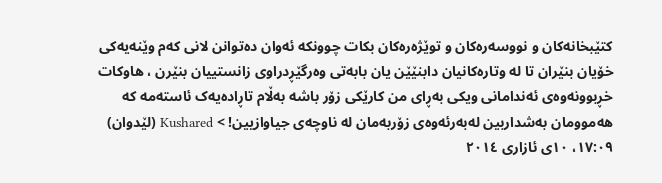کتێبخانەکان و نووسەرەکان و توێژەرەکان بکات چوونکە ئەوان دەتوانن لانی کەم وێنەیەکی خۆیان بنێران تا لە وتارەکانیان دابنێێن یان بابەتی وەرگێڕدراوی زانستییان بنێرن ، هاوکات خڕبوونەوەی ئەندامانی ویکی بەڕای من کارێکی زۆر باشە بەڵام تاڕادەیەک ئاستەمە کە هەموومان بەشداربین لەبەرئەوەی زۆربەمان لە ناوچەی جیاوازیین! > Kushared (لێدوان) ١٧:٠٩، ١٠ی ئازاری ٢٠١٤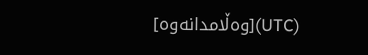(UTC)[وەڵامدانەوە]